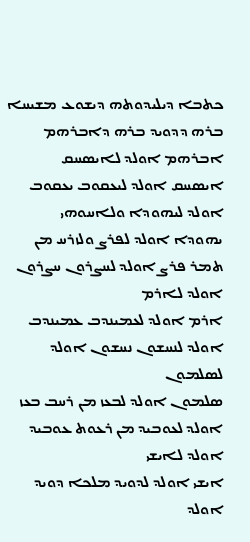ܟܬܒܐ ܕܝܠܝܕܘܬܗ ܕܝܫܘܥ ܡܫܝܚܐ ܒܪܗ ܕܕܘܝܕ ܒܪܗ ܕܐܒܪܗܡ
ܐܒܪܗܡ ܐܘܠܕ ܠܐܝܣܚܩ ܐܝܣܚܩ ܐܘܠܕ ܠܝܥܩܘܒ ܝܥܩܘܒ ܐܘܠܕ ܠܝܗܘܕܐ ܘܠܐܚܘܗܝ
ܝܗܘܕܐ ܐܘܠܕ ܠܦܪܨ ܘܠܙܪܚ ܡܢ ܬܡܪ ܦܪܨ ܐܘܠܕ ܠܚܨܪܘܢ ܚܨܪܘܢ ܐܘܠܕ ܠܐܪܡ
ܐܪܡ ܐܘܠܕ ܠܥܡܝܢܕܒ ܥܡܝܢܕܒ ܐܘܠܕ ܠܢܚܫܘܢ ܢܚܫܘܢ ܐܘܠܕ ܠܣܠܡܘܢ
ܣܠܡܘܢ ܐܘܠܕ ܠܒܥܙ ܡܢ ܪܚܒ ܒܥܙ ܐܘܠܕ ܠܥܘܒܝܕ ܡܢ ܪܥܘܬ ܥܘܒܝܕ ܐܘܠܕ ܠܐܝܫܝ
ܐܝܫܝ ܐܘܠܕ ܠܕܘܝܕ ܡܠܟܐ ܕܘܝܕ ܐܘܠܕ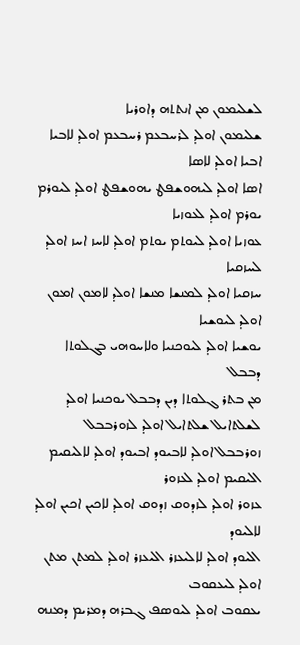ܠܫܠܝܡܘܢ ܡܢ ܐܢܬܬܗ ܕܐܘܪܝܐ
ܫܠܝܡܘܢ ܐܘܠܕ ܠܪܚܒܥܡ ܪܚܒܥܡ ܐܘܠܕ ܠܐܒܝܐ ܐܒܝܐ ܐܘܠܕ ܠܐܣܐ
ܐܣܐ ܐܘܠܕ ܠܝܗܘܫܦܛ ܝܗܘܫܦܛ ܐܘܠܕ ܠܝܘܪܡ ܝܘܪܡ ܐܘܠܕ ܠܥܘܙܝܐ
ܥܘܙܝܐ ܐܘܠܕ ܠܝܘܬܡ ܝܘܬܡ ܐܘܠܕ ܠܐܚܙ ܐܚܙ ܐܘܠܕ ܠܚܙܩܝܐ
ܚܙܩܝܐ ܐܘܠܕ ܠܡܢܫܐ ܡܢܫܐ ܐܘܠܕ ܠܐܡܘܢ ܐܡܘܢ ܐܘܠܕ ܠܝܘܫܝܐ
ܝܘܫܝܐ ܐܘܠܕ ܠܝܘܟܢܝܐ ܘܠܐܚܘܗܝ ܒܓܠܘܬܐ ܕܒܒܠ
ܡܢ ܒܬܪ ܓܠܘܬܐ ܕܝܢ ܕܒܒܠ ܝܘܟܢܝܐ ܐܘܠܕ ܠܫܠܬܐܝܠ ܫܠܬܐܝܠ ܐܘܠܕ ܠܙܘܪܒܒܠ
ܙܘܪܒܒܠ ܐܘܠܕ ܠܐܒܝܘܕ ܐܒܝܘܕ ܐܘܠܕ ܠܐܠܝܩܝܡ ܐܠܝܩܝܡ ܐܘܠܕ ܠܥܙܘܪ
ܥܙܘܪ ܐܘܠܕ ܠܙܕܘܩ ܙܕܘܩ ܐܘܠܕ ܠܐܟܝܢ ܐܟܝܢ ܐܘܠܕ ܠܐܠܝܘܕ
ܐܠܝܘܕ ܐܘܠܕ ܠܐܠܝܥܙܪ ܐܠܝܥܙܪ ܐܘܠܕ ܠܡܬܢ ܡܬܢ ܐܘܠܕ ܠܝܥܩܘܒ
ܝܥܩܘܒ ܐܘܠܕ ܠܝܘܣܦ ܓܒܪܗ ܕܡܪܝܡ ܕܡܢܗ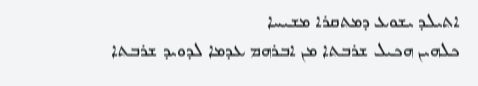ܐܬܝܠܕ ܝܫܘܥ ܕܡܬܩܪܐ ܡܫܝܚܐ
ܟܠܗܝܢ ܗܟܝܠ ܫܪܒܬܐ ܡܢ ܐܒܪܗܡ ܥܕܡܐ ܠܕܘܝܕ ܫܪܒܬܐ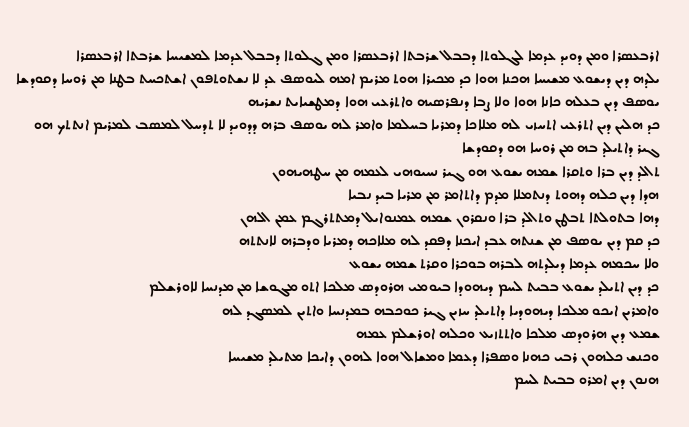ܐܪܒܥܣܪܐ ܘܡܢ ܕܘܝܕ ܥܕܡܐ ܠܓܠܘܬܐ ܕܒܒܠ ܫܪܒܬܐ ܐܪܒܥܣܪܐ ܘܡܢ ܓܠܘܬܐ ܕܒܒܠ ܥܕܡܐ ܠܡܫܝܚܐ ܫܪܒܬܐ ܐܪܒܥܣܪܐ
ܝܠܕܗ ܕܝܢ ܕܝܫܘܥ ܡܫܝܚܐ ܗܟܢܐ ܗܘܐ ܟܕ ܡܟܝܪܐ ܗܘܬ ܡܪܝܡ ܐܡܗ ܠܝܘܣܦ ܥܕ ܠܐ ܢܫܬܘܬܦܘܢ ܐܫܬܟܚܬ ܒܛܢܐ ܡܢ ܪܘܚܐ ܕܩܘܕܫܐ
ܝܘܣܦ ܕܝܢ ܒܥܠܗ ܟܐܢܐ ܗܘܐ ܘܠܐ ܨܒܐ ܕܢܦܪܣܝܗ ܘܐܬܪܥܝ ܗܘܐ ܕܡܛܫܝܐܝܬ ܢܫܪܝܗ
ܟܕ ܗܠܝܢ ܕܝܢ ܐܬܪܥܝ ܐܬܚܙܝ ܠܗ ܡܠܐܟܐ ܕܡܪܝܐ ܒܚܠܡܐ ܘܐܡܪ ܠܗ ܝܘܣܦ ܒܪܗ ܕܕܘܝܕ ܠܐ ܬܕܚܠ ܠܡܣܒ ܠܡܪܝܡ ܐܢܬܬܟ ܗܘ ܓܝܪ ܕܐܬܝܠܕ ܒܗ ܡܢ ܪܘܚܐ ܗܘ ܕܩܘܕܫܐ
ܬܐܠܕ ܕܝܢ ܒܪܐ ܘܬܩܪܐ ܫܡܗ ܝܫܘܥ ܗܘ ܓܝܪ ܢܚܝܘܗܝ ܠܥܡܗ ܡܢ ܚܛܗܝܗܘܢ
ܗܕܐ ܕܝܢ ܟܠܗ ܕܗܘܬ ܕܢܬܡܠܐ ܡܕܡ ܕܐܬܐܡܪ ܡܢ ܡܪܝܐ ܒܝܕ ܢܒܝܐ
ܕܗܐ ܒܬܘܠܬܐ ܬܒܛܢ ܘܬܐܠܕ ܒܪܐ ܘܢܩܪܘܢ ܫܡܗ ܥܡܢܘܐܝܠ ܕܡܬܬܪܓܡ ܥܡܢ ܐܠܗܢ
ܟܕ ܩܡ ܕܝܢ ܝܘܣܦ ܡܢ ܫܢܬܗ ܥܒܕ ܐܝܟܢܐ ܕܦܩܕ ܠܗ ܡܠܐܟܗ ܕܡܪܝܐ ܘܕܒܪܗ ܠܐܢܬܬܗ
ܘܠܐ ܚܟܡܗ ܥܕܡܐ ܕܝܠܕܬܗ ܠܒܪܗ ܒܘܟܪܐ ܘܩܪܬ ܫܡܗ ܝܫܘܥ
ܟܕ ܕܝܢ ܐܬܝܠܕ ܝܫܘܥ ܒܒܝܬ ܠܚܡ ܕܝܗܘܕܐ ܒܝܘܡܝ ܗܪܘܕܣ ܡܠܟܐ ܐܬܘ ܡܓܘܫܐ ܡܢ ܡܕܢܚܐ ܠܐܘܪܫܠܡ
ܘܐܡܪܝܢ ܐܝܟܘ ܡܠܟܐ ܕܝܗܘܕܝܐ ܕܐܬܝܠܕ ܚܙܝܢ ܓܝܪ ܟܘܟܒܗ ܒܡܕܢܚܐ ܘܐܬܝܢ ܠܡܣܓܕ ܠܗ
ܫܡܥ ܕܝܢ ܗܪܘܕܣ ܡܠܟܐ ܘܐܬܬܙܝܥ ܘܟܠܗ ܐܘܪܫܠܡ ܥܡܗ
ܘܟܢܫ ܟܠܗܘܢ ܪܒܝ ܟܗܢܐ ܘܣܦܪܐ ܕܥܡܐ ܘܡܫܐܠ ܗܘܐ ܠܗܘܢ ܕܐܝܟܐ ܡܬܝܠܕ ܡܫܝܚܐ
ܗܢܘܢ ܕܝܢ ܐܡܪܘ ܒܒܝܬ ܠܚܡ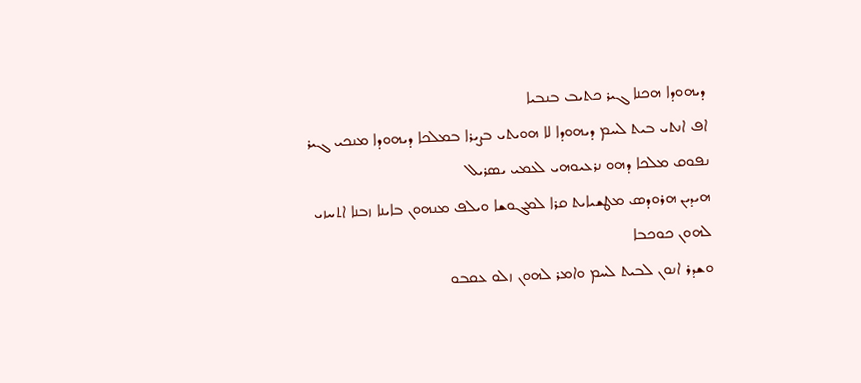ܕܝܗܘܕܐ ܗܟܢܐ ܓܝܪ ܟܬܝܒ ܒܢܒܝܐ
ܐܦ ܐܢܬܝ ܒܝܬ ܠܚܡ ܕܝܗܘܕܐ ܠܐ ܗܘܝܬܝ ܒܨܝܪܐ ܒܡܠܟܐ ܕܝܗܘܕܐ ܡܢܟܝ ܓܝܪ ܢܦܘܩ ܡܠܟܐ ܕܗܘ ܢܪܥܝܘܗܝ ܠܥܡܝ ܝܣܪܝܠ
ܗܝܕܝܢ ܗܪܘܕܣ ܡܛܫܝܐܝܬ ܩܪܐ ܠܡܓܘܫܐ ܘܝܠܦ ܡܢܗܘܢ ܒܐܝܢܐ ܙܒܢܐ ܐܬܚܙܝ ܠܗܘܢ ܟܘܟܒܐ
ܘܫܕܪ ܐܢܘܢ ܠܒܝܬ ܠܚܡ ܘܐܡܪ ܠܗܘܢ ܙܠܘ ܥܩܒܘ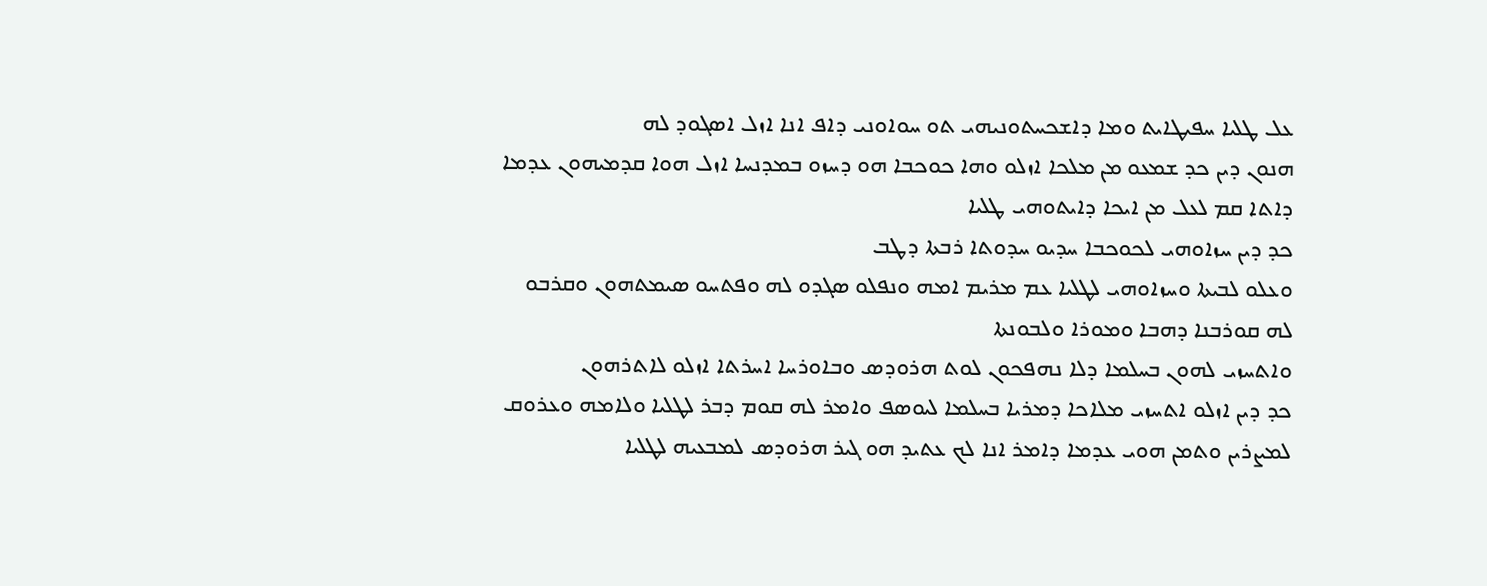ܥܠ ܛܠܝܐ ܚܦܝܛܐܝܬ ܘܡܐ ܕܐܫܟܚܬܘܢܝܗܝ ܬܘ ܚܘܐܘܢܝ ܕܐܦ ܐܢܐ ܐܙܠ ܐܣܓܘܕ ܠܗ
ܗܢܘܢ ܕܝܢ ܟܕ ܫܡܥܘ ܡܢ ܡܠܟܐ ܐܙܠܘ ܘܗܐ ܟܘܟܒܐ ܗܘ ܕܚܙܘ ܒܡܕܢܚܐ ܐܙܠ ܗܘܐ ܩܕܡܝܗܘܢ ܥܕܡܐ ܕܐܬܐ ܩܡ ܠܥܠ ܡܢ ܐܝܟܐ ܕܐܝܬܘܗܝ ܛܠܝܐ
ܟܕ ܕܝܢ ܚܙܐܘܗܝ ܠܟܘܟܒܐ ܚܕܝܘ ܚܕܘܬܐ ܪܒܬܐ ܕܛܒ
ܘܥܠܘ ܠܒܝܬܐ ܘܚܙܐܘܗܝ ܠܛܠܝܐ ܥܡ ܡܪܝܡ ܐܡܗ ܘܢܦܠܘ ܣܓܕܘ ܠܗ ܘܦܬܚܘ ܣܝܡܬܗܘܢ ܘܩܪܒܘ ܠܗ ܩܘܪܒܢܐ ܕܗܒܐ ܘܡܘܪܐ ܘܠܒܘܢܬܐ
ܘܐܬܚܙܝ ܠܗܘܢ ܒܚܠܡܐ ܕܠܐ ܢܗܦܟܘܢ ܠܘܬ ܗܪܘܕܣ ܘܒܐܘܪܚܐ ܐܚܪܬܐ ܐܙܠܘ ܠܐܬܪܗܘܢ
ܟܕ ܕܝܢ ܐܙܠܘ ܐܬܚܙܝ ܡܠܐܟܐ ܕܡܪܝܐ ܒܚܠܡܐ ܠܝܘܣܦ ܘܐܡܪ ܠܗ ܩܘܡ ܕܒܪ ܠܛܠܝܐ ܘܠܐܡܗ ܘܥܪܘܩ ܠܡܨܪܝܢ ܘܬܡܢ ܗܘܝ ܥܕܡܐ ܕܐܡܪ ܐܢܐ ܠܟ ܥܬܝܕ ܗܘ ܓܝܪ ܗܪܘܕܣ ܠܡܒܥܝܗ ܠܛܠܝܐ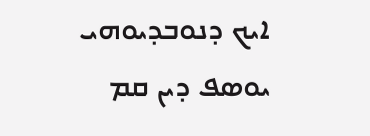ܐܝܟ ܕܢܘܒܕܝܘܗܝ
ܝܘܣܦ ܕܝܢ ܩܡ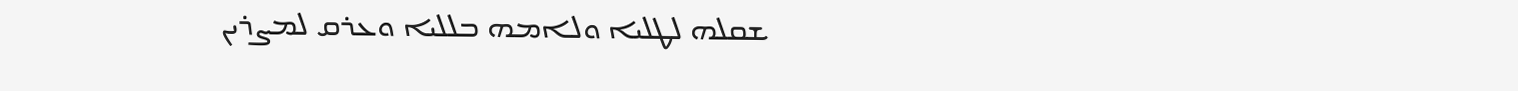ܫܩܠܗ ܠܛܠܝܐ ܘܠܐܡܗ ܒܠܠܝܐ ܘܥܪܩ ܠܡܨܪܝܢ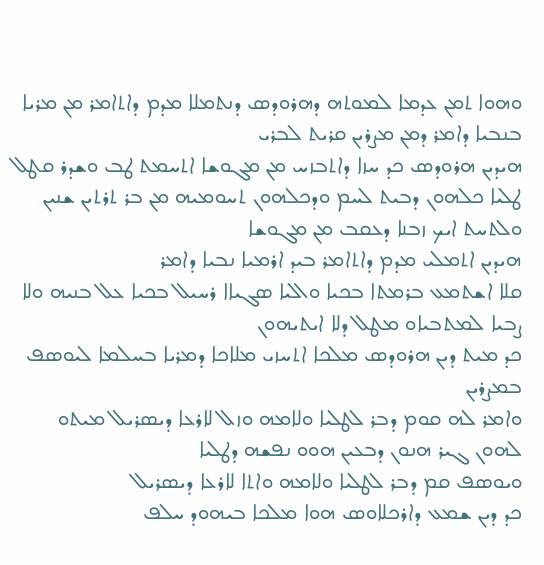ܘܗܘܐ ܬܡܢ ܥܕܡܐ ܠܡܘܬܗ ܕܗܪܘܕܣ ܕܢܬܡܠܐ ܡܕܡ ܕܐܬܐܡܪ ܡܢ ܡܪܝܐ ܒܢܒܝܐ ܕܐܡܪ ܕܡܢ ܡܨܪܝܢ ܩܪܝܬ ܠܒܪܝ
ܗܝܕܝܢ ܗܪܘܕܣ ܟܕ ܚܙܐ ܕܐܬܒܙܚ ܡܢ ܡܓܘܫܐ ܐܬܚܡܬ ܛܒ ܘܫܕܪ ܩܛܠ ܛܠܝܐ ܟܠܗܘܢ ܕܒܝܬ ܠܚܡ ܘܕܟܠܗܘܢ ܬܚܘܡܝܗ ܡܢ ܒܪ ܬܪܬܝܢ ܫܢܝܢ ܘܠܬܚܬ ܐܝܟ ܙܒܢܐ ܕܥܩܒ ܡܢ ܡܓܘܫܐ
ܗܝܕܝܢ ܐܬܡܠܝ ܡܕܡ ܕܐܬܐܡܪ ܒܝܕ ܐܪܡܝܐ ܢܒܝܐ ܕܐܡܪ
ܩܠܐ ܐܫܬܡܥ ܒܪܡܬܐ ܒܟܝܐ ܘܐܠܝܐ ܣܓܝܐܐ ܪܚܝܠ ܒܟܝܐ ܥܠ ܒܢܝܗ ܘܠܐ ܨܒܝܐ ܠܡܬܒܝܐܘ ܡܛܠ ܕܠܐ ܐܝܬܝܗܘܢ
ܟܕ ܡܝܬ ܕܝܢ ܗܪܘܕܣ ܡܠܟܐ ܐܬܚܙܝ ܡܠܐܟܐ ܕܡܪܝܐ ܒܚܠܡܐ ܠܝܘܣܦ ܒܡܨܪܝܢ
ܘܐܡܪ ܠܗ ܩܘܡ ܕܒܪ ܠܛܠܝܐ ܘܠܐܡܗ ܘܙܠ ܠܐܪܥܐ ܕܝܣܪܝܠ ܡܝܬܘ ܠܗܘܢ ܓܝܪ ܗܢܘܢ ܕܒܥܝܢ ܗܘܘ ܢܦܫܗ ܕܛܠܝܐ
ܘܝܘܣܦ ܩܡ ܕܒܪ ܠܛܠܝܐ ܘܠܐܡܗ ܘܐܬܐ ܠܐܪܥܐ ܕܝܣܪܝܠ
ܟܕ ܕܝܢ ܫܡܥ ܕܐܪܟܠܐܘܣ ܗܘܐ ܡܠܟܐ ܒܝܗܘܕ ܚܠܦ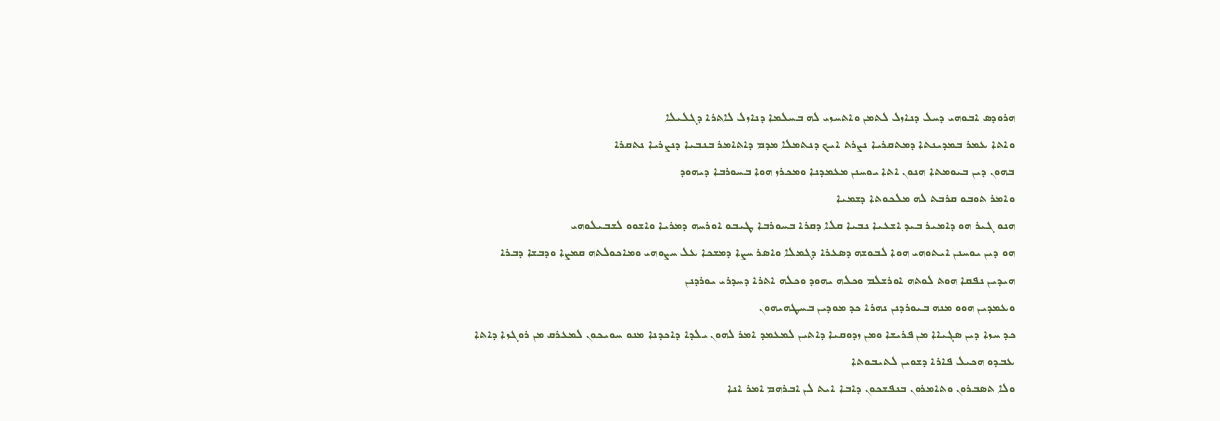ܗܪܘܕܣ ܐܒܘܗܝ ܕܚܠ ܕܢܐܙܠ ܠܬܡܢ ܘܐܬܚܙܝ ܠܗ ܒܚܠܡܐ ܕܢܐܙܠ ܠܐܬܪܐ ܕܓܠܝܠܐ
ܘܐܬܐ ܥܡܪ ܒܡܕܝܢܬܐ ܕܡܬܩܪܝܐ ܢܨܪܬ ܐܝܟ ܕܢܬܡܠܐ ܡܕܡ ܕܐܬܐܡܪ ܒܢܒܝܐ ܕܢܨܪܝܐ ܢܬܩܪܐ
ܒܗܘܢ ܕܝܢ ܒܝܘܡܬܐ ܗܢܘܢ ܐܬܐ ܝܘܚܢܢ ܡܥܡܕܢܐ ܘܡܟܪܙ ܗܘܐ ܒܚܘܪܒܐ ܕܝܗܘܕ
ܘܐܡܪ ܬܘܒܘ ܩܪܒܬ ܠܗ ܡܠܟܘܬܐ ܕܫܡܝܐ
ܗܢܘ ܓܝܪ ܗܘ ܕܐܡܝܪ ܒܝܕ ܐܫܥܝܐ ܢܒܝܐ ܩܠܐ ܕܩܪܐ ܒܚܘܪܒܐ ܛܝܒܘ ܐܘܪܚܗ ܕܡܪܝܐ ܘܐܫܘܘ ܠܫܒܝܠܘܗܝ
ܗܘ ܕܝܢ ܝܘܚܢܢ ܐܝܬܘܗܝ ܗܘܐ ܠܒܘܫܗ ܕܣܥܪܐ ܕܓܡܠܐ ܘܐܣܪ ܚܨܐ ܕܡܫܟܐ ܥܠ ܚܨܘܗܝ ܘܡܐܟܘܠܬܗ ܩܡܨܐ ܘܕܒܫܐ ܕܒܪܐ
ܗܝܕܝܢ ܢܦܩܐ ܗܘܬ ܠܘܬܗ ܐܘܪܫܠܡ ܘܟܠܗ ܝܗܘܕ ܘܟܠܗ ܐܬܪܐ ܕܚܕܪܝ ܝܘܪܕܢܢ
ܘܥܡܕܝܢ ܗܘܘ ܡܢܗ ܒܝܘܪܕܢܢ ܢܗܪܐ ܟܕ ܡܘܕܝܢ ܒܚܛܗܝܗܘܢ
ܟܕ ܚܙܐ ܕܝܢ ܣܓܝܐܐ ܡܢ ܦܪܝܫܐ ܘܡܢ ܙܕܘܩܝܐ ܕܐܬܝܢ ܠܡܥܡܕ ܐܡܪ ܠܗܘܢ ܝܠܕܐ ܕܐܟܕܢܐ ܡܢܘ ܚܘܝܟܘܢ ܠܡܥܪܩ ܡܢ ܪܘܓܙܐ ܕܐܬܐ
ܥܒܕܘ ܗܟܝܠ ܦܐܪܐ ܕܫܘܝܢ ܠܬܝܒܘܬܐ
ܘܠܐ ܬܣܒܪܘܢ ܘܬܐܡܪܘܢ ܒܢܦܫܟܘܢ ܕܐܒܐ ܐܝܬ ܠܢ ܐܒܪܗܡ ܐܡܪ ܐܢܐ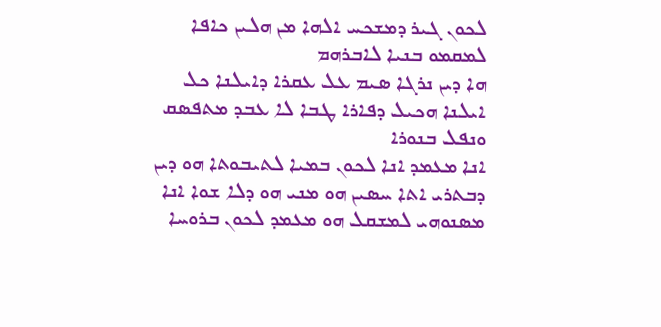ܠܟܘܢ ܓܝܪ ܕܡܫܟܚ ܐܠܗܐ ܡܢ ܗܠܝܢ ܟܐܦܐ ܠܡܩܡܘ ܒܢܝܐ ܠܐܒܪܗܡ
ܗܐ ܕܝܢ ܢܪܓܐ ܣܝܡ ܥܠ ܥܩܪܐ ܕܐܝܠܢܐ ܟܠ ܐܝܠܢܐ ܗܟܝܠ ܕܦܐܪܐ ܛܒܐ ܠܐ ܥܒܕ ܡܬܦܣܩ ܘܢܦܠ ܒܢܘܪܐ
ܐܢܐ ܡܥܡܕ ܐܢܐ ܠܟܘܢ ܒܡܝܐ ܠܬܝܒܘܬܐ ܗܘ ܕܝܢ ܕܒܬܪܝ ܐܬܐ ܚܣܝܢ ܗܘ ܡܢܝ ܗܘ ܕܠܐ ܫܘܐ ܐܢܐ ܡܣܢܘܗܝ ܠܡܫܩܠ ܗܘ ܡܥܡܕ ܠܟܘܢ ܒܪܘܚܐ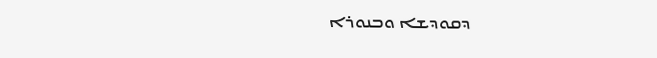ܕܩܘܕܫܐ ܘܒܢܘܪܐ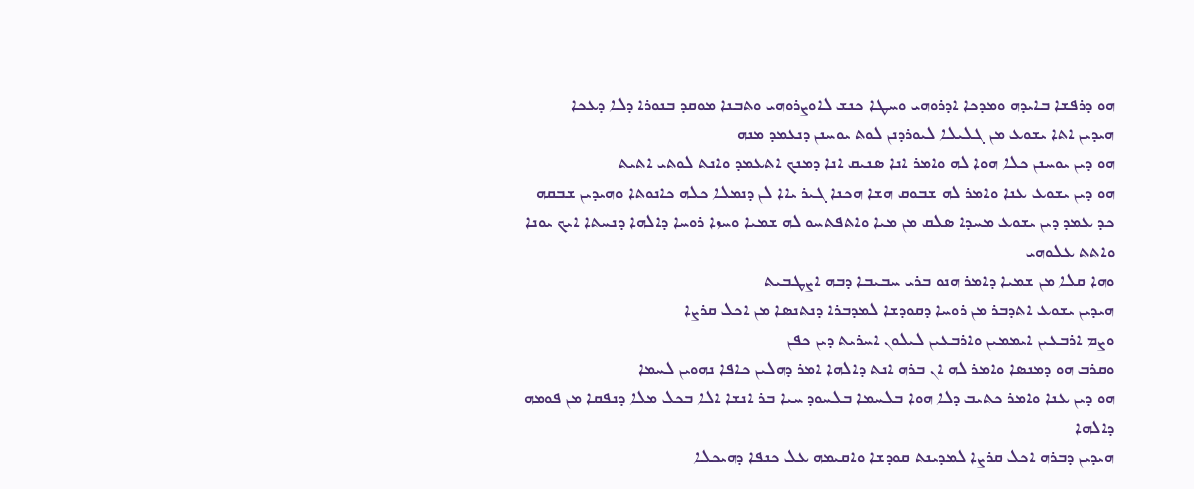ܗܘ ܕܪܦܫܐ ܒܐܝܕܗ ܘܡܕܟܐ ܐܕܪܘܗܝ ܘܚܛܐ ܟܢܫ ܠܐܘܨܪܘܗܝ ܘܬܒܢܐ ܡܘܩܕ ܒܢܘܪܐ ܕܠܐ ܕܥܟܐ
ܗܝܕܝܢ ܐܬܐ ܝܫܘܥ ܡܢ ܓܠܝܠܐ ܠܝܘܪܕܢܢ ܠܘܬ ܝܘܚܢܢ ܕܢܥܡܕ ܡܢܗ
ܗܘ ܕܝܢ ܝܘܚܢܢ ܟܠܐ ܗܘܐ ܠܗ ܘܐܡܪ ܐܢܐ ܣܢܝܩ ܐܢܐ ܕܡܢܟ ܐܬܥܡܕ ܘܐܢܬ ܠܘܬܝ ܐܬܝܬ
ܗܘ ܕܝܢ ܝܫܘܥ ܥܢܐ ܘܐܡܪ ܠܗ ܫܒܘܩ ܗܫܐ ܗܟܢܐ ܓܝܪ ܝܐܐ ܠܢ ܕܢܡܠܐ ܟܠܗ ܟܐܢܘܬܐ ܘܗܝܕܝܢ ܫܒܩܗ
ܟܕ ܥܡܕ ܕܝܢ ܝܫܘܥ ܡܚܕܐ ܣܠܩ ܡܢ ܡܝܐ ܘܐܬܦܬܚܘ ܠܗ ܫܡܝܐ ܘܚܙܐ ܪܘܚܐ ܕܐܠܗܐ ܕܢܚܬܐ ܐܝܟ ܝܘܢܐ ܘܐܬܬ ܥܠܘܗܝ
ܘܗܐ ܩܠܐ ܡܢ ܫܡܝܐ ܕܐܡܪ ܗܢܘ ܒܪܝ ܚܒܝܒܐ ܕܒܗ ܐܨܛܒܝܬ
ܗܝܕܝܢ ܝܫܘܥ ܐܬܕܒܪ ܡܢ ܪܘܚܐ ܕܩܘܕܫܐ ܠܡܕܒܪܐ ܕܢܬܢܣܐ ܡܢ ܐܟܠ ܩܪܨܐ
ܘܨܡ ܐܪܒܥܝܢ ܐܝܡܡܝܢ ܘܐܪܒܥܝܢ ܠܝܠܘܢ ܐܚܪܝܬ ܕܝܢ ܟܦܢ
ܘܩܪܒ ܗܘ ܕܡܢܣܐ ܘܐܡܪ ܠܗ ܐܢ ܒܪܗ ܐܢܬ ܕܐܠܗܐ ܐܡܪ ܕܗܠܝܢ ܟܐܦܐ ܢܗܘܝܢ ܠܚܡܐ
ܗܘ ܕܝܢ ܥܢܐ ܘܐܡܪ ܟܬܝܒ ܕܠܐ ܗܘܐ ܒܠܚܡܐ ܒܠܚܘܕ ܚܝܐ ܒܪ ܐܢܫܐ ܐܠܐ ܒܟܠ ܡܠܐ ܕܢܦܩܐ ܡܢ ܦܘܡܗ ܕܐܠܗܐ
ܗܝܕܝܢ ܕܒܪܗ ܐܟܠ ܩܪܨܐ ܠܡܕܝܢܬ ܩܘܕܫܐ ܘܐܩܝܡܗ ܥܠ ܟܢܦܐ ܕܗܝܟܠܐ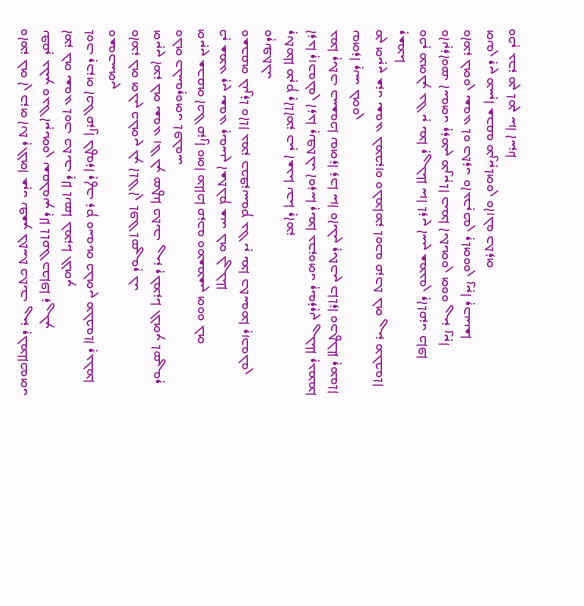ܘܐܡܪ ܠܗ ܐܢ ܒܪܗ ܐܢܬ ܕܐܠܗܐ ܫܕܝ ܢܦܫܟ ܠܬܚܬ ܟܬܝܒ ܓܝܪ ܕܠܡܠܐܟܘܗܝ ܢܦܩܕ ܥܠܝܟ ܘܥܠ ܐܝܕܝܗܘܢ ܢܫܩܠܘܢܟ ܕܠܐ ܬܬܩܠ ܒܟܐܦܐ ܪܓܠܟ
ܐܡܪ ܠܗ ܝܫܘܥ ܬܘܒ ܟܬܝܒ ܕܠܐ ܬܢܣܐ ܠܡܪܝܐ ܐܠܗܟ
ܬܘܒ ܕܒܪܗ ܐܟܠ ܩܪܨܐ ܠܛܘܪܐ ܕܛܒ ܪܡ ܘܚܘܝܗ ܟܠܗܝܢ ܡܠܟܘܬܐ ܕܥܠܡܐ ܘܫܘܒܚܗܝܢ
ܘܐܡܪ ܠܗ ܗܠܝܢ ܟܠܗܝܢ ܠܟ ܐܬܠ ܐܢ ܬܦܠ ܬܣܓܘܕ ܠܝ
ܗܝܕܝܢ ܐܡܪ ܠܗ ܝܫܘܥ ܙܠ ܠܟ ܣܛܢܐ ܟܬܝܒ ܓܝܪ ܕܠܡܪܝܐ ܐܠܗܟ ܬܣܓܘܕ ܘܠܗ ܒܠܚܘܕܘܗܝ ܬܦܠܘܚ
ܗܝܕܝܢ ܫܒܩܗ ܐܟܠ ܩܪܨܐ ܘܗܐ ܡܠܐܟܐ ܩܪܒܘ ܘܡܫܡܫܝܢ ܗܘܘ ܠܗ
ܟܕ ܫܡܥ ܕܝܢ ܝܫܘܥ ܕܝܘܚܢܢ ܐܫܬܠܡ ܫܢܝ ܠܗ ܠܓܠܝܠܐ
ܘܫܒܩܗ ܠܢܨܪܬ ܘܐܬܐ ܥܡܪ ܒܟܦܪܢܚܘܡ ܥܠ ܝܕ ܝܡܐ ܒܬܚܘܡܐ ܕܙܒܘܠܘܢ ܘܕܢܦܬܠܝ
ܕܢܬܡܠܐ ܡܕܡ ܕܐܬܐܡܪ ܒܝܕ ܐܫܥܝܐ ܢܒܝܐ ܕܐܡܪ
ܐܪܥܐ ܕܙܒܘܠܘܢ ܐܪܥܐ ܕܢܦܬܠܝ ܐܘܪܚܐ ܕܝܡܐ ܥܒܪܘܗܝ ܕܝܘܪܕܢܢ ܓܠܝܠܐ ܕܥܡܡܐ
ܥܡܐ ܕܝܬܒ ܒܚܫܘܟܐ ܢܘܗܪܐ ܪܒܐ ܚܙܐ ܘܐܝܠܝܢ ܕܝܬܒܝܢ ܒܐܬܪܐ ܘܒܛܠܠܐ ܕܡܘܬܐ ܢܘܗܪܐ ܕܢܚ ܠܗܘܢ
ܡܢ ܗܝܕܝܢ ܫܪܝ ܝܫܘܥ ܠܡܟܪܙܘ ܘܠܡܐܡܪ ܬܘܒܘ ܩܪܒܬ ܠܗ ܓܝܪ ܡܠܟܘܬܐ ܕܫܡܝܐ
ܘܟܕ ܡܗܠܟ ܥܠ ܝܕ ܝܡܐ ܕܓܠܝܠܐ ܚܙܐ ܬܪܝܢ ܐܚܝܢ ܫܡܥܘܢ ܕܐܬܩܪܝ ܟܐܦܐ ܘܐܢܕܪܐܘܣ ܐܚܘܗܝ ܕܪܡܝܢ ܡܨܝܕܬܐ ܒܝܡܐ ܐܝܬܝܗܘܢ ܗܘܘ ܓܝܪ ܨܝܕܐ
ܘܐܡܪ ܠܗܘܢ ܝܫܘܥ ܬܘ ܒܬܪܝ ܘܐܥܒܕܟܘܢ ܕܬܗܘܘܢ ܨܝܕܐ ܕܒܢܝܢܫܐ
ܗܢܘܢ ܕܝܢ ܡܚܕܐ ܫܒܩܘ ܡܨܝܕܬܗܘܢ ܘܐܙܠܘ ܒܬܪܗ
ܘܟܕ ܥܒܪ ܡܢ ܬܡܢ ܚܙܐ ܐܚܪܢܐ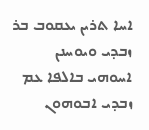ܐܚܐ ܬܪܝܢ ܝܥܩܘܒ ܒܪ ܙܒܕܝ ܘܝܘܚܢܢ ܐܚܘܗܝ ܒܐܠܦܐ ܥܡ ܙܒܕܝ ܐܒܘܗܘܢ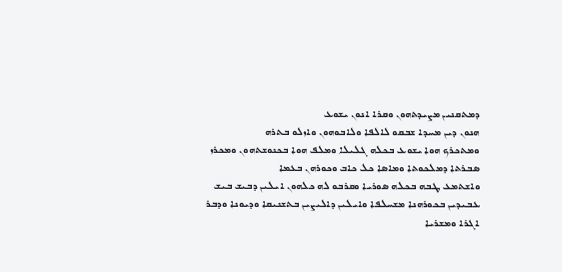ܕܡܬܩܢܝܢ ܡܨܝܕܬܗܘܢ ܘܩܪܐ ܐܢܘܢ ܝܫܘܥ
ܗܢܘܢ ܕܝܢ ܡܚܕܐ ܫܒܩܘ ܠܐܠܦܐ ܘܠܐܒܘܗܘܢ ܘܐܙܠܘ ܒܬܪܗ
ܘܡܬܟܪܟ ܗܘܐ ܝܫܘܥ ܒܟܠܗ ܓܠܝܠܐ ܘܡܠܦ ܗܘܐ ܒܟܢܘܫܬܗܘܢ ܘܡܟܪܙ ܣܒܪܬܐ ܕܡܠܟܘܬܐ ܘܡܐܣܐ ܟܠ ܟܐܒ ܘܟܘܪܗܢ ܒܥܡܐ
ܘܐܫܬܡܥ ܛܒܗ ܒܟܠܗ ܣܘܪܝܐ ܘܩܪܒܘ ܠܗ ܟܠܗܘܢ ܐܝܠܝܢ ܕܒܝܫ ܒܝܫ ܥܒܝܕܝܢ ܒܟܘܪܗܢܐ ܡܫܚܠܦܐ ܘܐܝܠܝܢ ܕܐܠܝܨܝܢ ܒܬܫܢܝܩܐ ܘܕܝܘܢܐ ܘܕܒܪ ܐܓܪܐ ܘܡܫܪܝܐ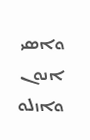ܘܐܣܝ ܐܢܘܢ
ܘܐܙܠܘ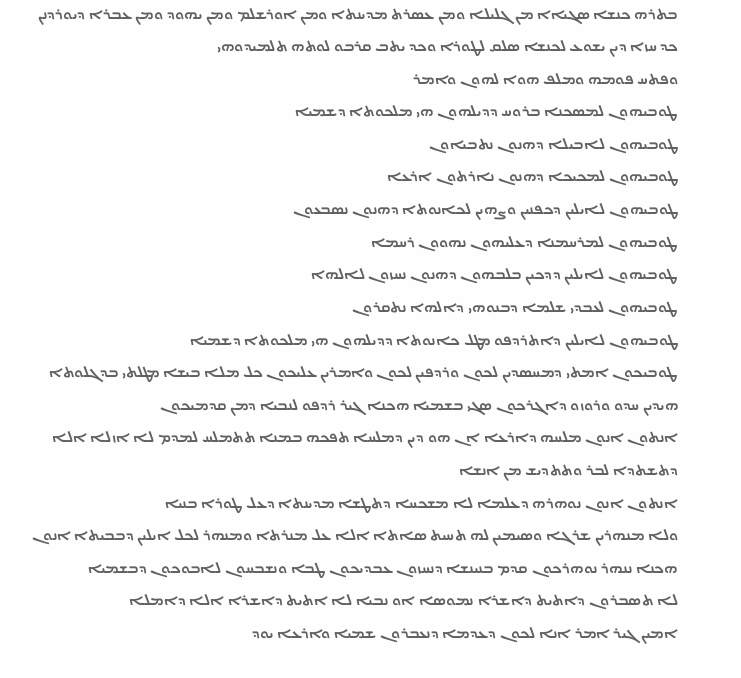ܒܬܪܗ ܟܢܫܐ ܣܓܝܐܐ ܡܢ ܓܠܝܠܐ ܘܡܢ ܥܣܪܬ ܡܕܝܢܬܐ ܘܡܢ ܐܘܪܫܠܡ ܘܡܢ ܝܗܘܕ ܘܡܢ ܥܒܪܐ ܕܝܘܪܕܢܢ
ܟܕ ܚܙܐ ܕܝܢ ܝܫܘܥ ܠܟܢܫܐ ܣܠܩ ܠܛܘܪܐ ܘܟܕ ܝܬܒ ܩܪܒܘ ܠܘܬܗ ܬܠܡܝܕܘܗܝ
ܘܦܬܚ ܦܘܡܗ ܘܡܠܦ ܗܘܐ ܠܗܘܢ ܘܐܡܪ
ܛܘܒܝܗܘܢ ܠܡܣܟܢܐ ܒܪܘܚ ܕܕܝܠܗܘܢ ܗܝ ܡܠܟܘܬܐ ܕܫܡܝܐ
ܛܘܒܝܗܘܢ ܠܐܒܝܠܐ ܕܗܢܘܢ ܢܬܒܝܐܘܢ
ܛܘܒܝܗܘܢ ܠܡܟܝܟܐ ܕܗܢܘܢ ܢܐܪܬܘܢ ܐܪܥܐ
ܛܘܒܝܗܘܢ ܠܐܝܠܝܢ ܕܟܦܢܝܢ ܘܨܗܝܢ ܠܟܐܢܘܬܐ ܕܗܢܘܢ ܢܣܒܥܘܢ
ܛܘܒܝܗܘܢ ܠܡܪܚܡܢܐ ܕܥܠܝܗܘܢ ܢܗܘܘܢ ܪܚܡܐ
ܛܘܒܝܗܘܢ ܠܐܝܠܝܢ ܕܕܟܝܢ ܒܠܒܗܘܢ ܕܗܢܘܢ ܢܚܙܘܢ ܠܐܠܗܐ
ܛܘܒܝܗܘܢ ܠܥܒܕܝ ܫܠܡܐ ܕܒܢܘܗܝ ܕܐܠܗܐ ܢܬܩܪܘܢ
ܛܘܒܝܗܘܢ ܠܐܝܠܝܢ ܕܐܬܪܕܦܘ ܡܛܠ ܟܐܢܘܬܐ ܕܕܝܠܗܘܢ ܗܝ ܡܠܟܘܬܐ ܕܫܡܝܐ
ܛܘܒܝܟܘܢ ܐܡܬܝ ܕܡܚܣܕܝܢ ܠܟܘܢ ܘܪܕܦܝܢ ܠܟܘܢ ܘܐܡܪܝܢ ܥܠܝܟܘܢ ܟܠ ܡܠܐ ܒܝܫܐ ܡܛܠܬܝ ܒܕܓܠܘܬܐ
ܗܝܕܝܢ ܚܕܘ ܘܪܘܙܘ ܕܐܓܪܟܘܢ ܣܓܝ ܒܫܡܝܐ ܗܟܢܐ ܓܝܪ ܪܕܦܘ ܠܢܒܝܐ ܕܡܢ ܩܕܡܝܟܘܢ
ܐܢܬܘܢ ܐܢܘܢ ܡܠܚܗ ܕܐܪܥܐ ܐܢ ܗܘ ܕܝܢ ܕܡܠܚܐ ܬܦܟܗ ܒܡܢܐ ܬܬܡܠܚ ܠܡܕܡ ܠܐ ܐܙܠܐ ܐܠܐ ܕܬܫܬܕܐ ܠܒܪ ܘܬܬܕܝܫ ܡܢ ܐܢܫܐ
ܐܢܬܘܢ ܐܢܘܢ ܢܘܗܪܗ ܕܥܠܡܐ ܠܐ ܡܫܟܚܐ ܕܬܛܫܐ ܡܕܝܢܬܐ ܕܥܠ ܛܘܪܐ ܒܢܝܐ
ܘܠܐ ܡܢܗܪܝܢ ܫܪܓܐ ܘܣܝܡܝܢ ܠܗ ܬܚܝܬ ܣܐܬܐ ܐܠܐ ܥܠ ܡܢܪܬܐ ܘܡܢܗܪ ܠܟܠ ܐܝܠܝܢ ܕܒܒܝܬܐ ܐܢܘܢ
ܗܟܢܐ ܢܢܗܪ ܢܘܗܪܟܘܢ ܩܕܡ ܒܢܝܢܫܐ ܕܢܚܙܘܢ ܥܒܕܝܟܘܢ ܛܒܐ ܘܢܫܒܚܘܢ ܠܐܒܘܟܘܢ ܕܒܫܡܝܐ
ܠܐ ܬܣܒܪܘܢ ܕܐܬܝܬ ܕܐܫܪܐ ܢܡܘܣܐ ܐܘ ܢܒܝܐ ܠܐ ܐܬܝܬ ܕܐܫܪܐ ܐܠܐ ܕܐܡܠܐ
ܐܡܝܢ ܓܝܪ ܐܡܪ ܐܢܐ ܠܟܘܢ ܕܥܕܡܐ ܕܢܥܒܪܘܢ ܫܡܝܐ ܘܐܪܥܐ ܝܘܕ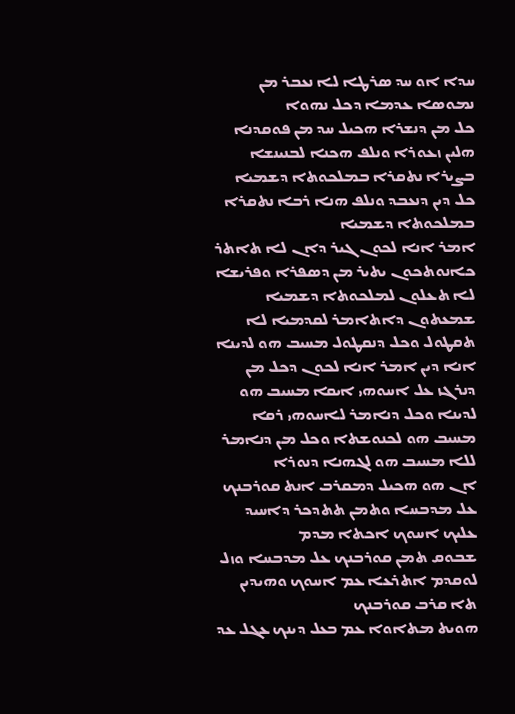ܚܕܐ ܐܘ ܚܕ ܣܪܛܐ ܠܐ ܢܥܒܪ ܡܢ ܢܡܘܣܐ ܥܕܡܐ ܕܟܠ ܢܗܘܐ
ܟܠ ܡܢ ܕܢܫܪܐ ܗܟܝܠ ܚܕ ܡܢ ܦܘܩܕܢܐ ܗܠܝܢ ܙܥܘܪܐ ܘܢܠܦ ܗܟܢܐ ܠܒܢܝܢܫܐ ܒܨܝܪܐ ܢܬܩܪܐ ܒܡܠܟܘܬܐ ܕܫܡܝܐ ܟܠ ܕܝܢ ܕܢܥܒܕ ܘܢܠܦ ܗܢܐ ܪܒܐ ܢܬܩܪܐ ܒܡܠܟܘܬܐ ܕܫܡܝܐ
ܐܡܪ ܐܢܐ ܠܟܘܢ ܓܝܪ ܕܐܢ ܠܐ ܬܐܬܪ ܟܐܢܘܬܟܘܢ ܝܬܝܪ ܡܢ ܕܣܦܪܐ ܘܦܪܝܫܐ ܠܐ ܬܥܠܘܢ ܠܡܠܟܘܬܐ ܕܫܡܝܐ
ܫܡܥܬܘܢ ܕܐܬܐܡܪ ܠܩܕܡܝܐ ܠܐ ܬܩܛܘܠ ܘܟܠ ܕܢܩܛܘܠ ܡܚܝܒ ܗܘ ܠܕܝܢܐ
ܐܢܐ ܕܝܢ ܐܡܪ ܐܢܐ ܠܟܘܢ ܕܟܠ ܡܢ ܕܢܪܓܙ ܥܠ ܐܚܘܗܝ ܐܝܩܐ ܡܚܝܒ ܗܘ ܠܕܝܢܐ ܘܟܠ ܕܢܐܡܪ ܠܐܚܘܗܝ ܪܩܐ ܡܚܝܒ ܗܘ ܠܟܢܘܫܬܐ ܘܟܠ ܡܢ ܕܢܐܡܪ ܠܠܐ ܡܚܝܒ ܗܘ ܠܓܗܢܐ ܕܢܘܪܐ
ܐܢ ܗܘ ܗܟܝܠ ܕܡܩܪܒ ܐܢܬ ܩܘܪܒܢܟ ܥܠ ܡܕܒܚܐ ܘܬܡܢ ܬܬܕܟܪ ܕܐܚܝܕ ܥܠܝܟ ܐܚܘܟ ܐܟܬܐ ܡܕܡ
ܫܒܘܩ ܬܡܢ ܩܘܪܒܢܟ ܥܠ ܡܕܒܚܐ ܘܙܠ ܠܘܩܕܡ ܐܬܪܥܐ ܥܡ ܐܚܘܟ ܘܗܝܕܝܢ ܬܐ ܩܪܒ ܩܘܪܒܢܟ
ܗܘܝܬ ܡܬܐܘܐ ܥܡ ܒܥܠ ܕܝܢܟ ܥܓܠ ܥܕ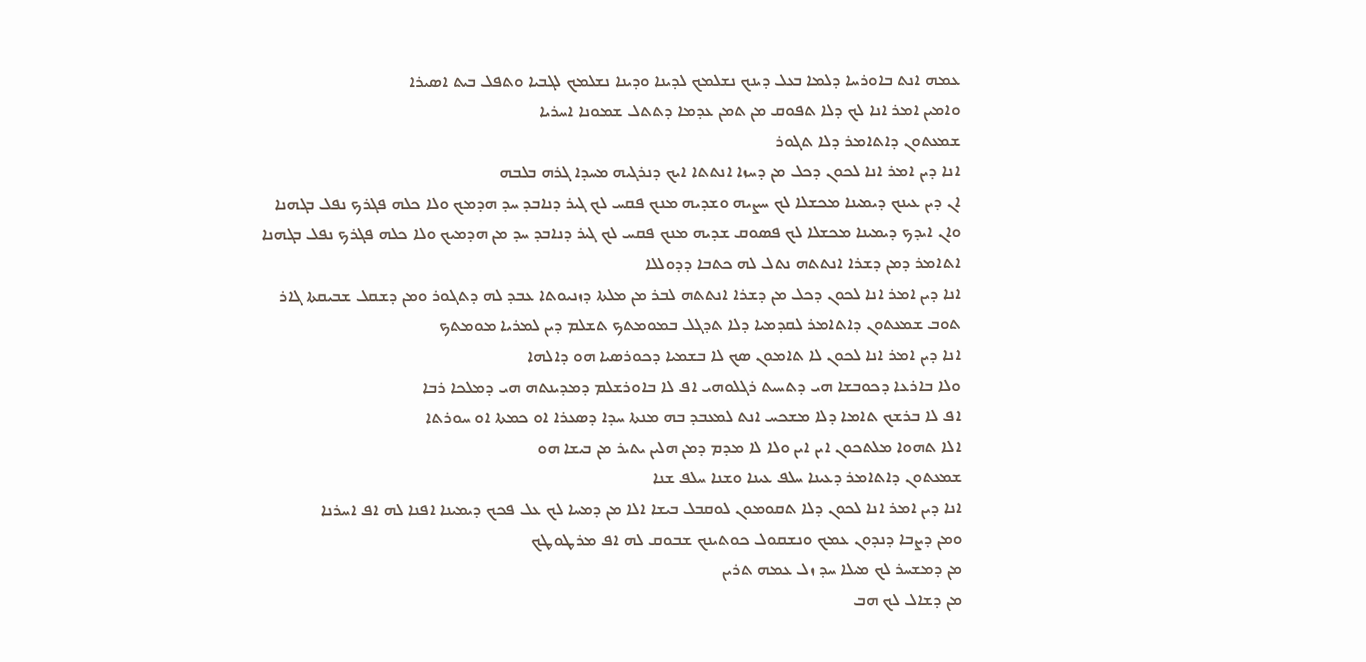ܥܡܗ ܐܢܬ ܒܐܘܪܚܐ ܕܠܡܐ ܒܥܠ ܕܝܢܟ ܢܫܠܡܟ ܠܕܝܢܐ ܘܕܝܢܐ ܢܫܠܡܟ ܠܓܒܝܐ ܘܬܦܠ ܒܝܬ ܐܣܝܪܐ
ܘܐܡܝܢ ܐܡܪ ܐܢܐ ܠܟ ܕܠܐ ܬܦܘܩ ܡܢ ܬܡܢ ܥܕܡܐ ܕܬܬܠ ܫܡܘܢܐ ܐܚܪܝܐ
ܫܡܥܬܘܢ ܕܐܬܐܡܪ ܕܠܐ ܬܓܘܪ
ܐܢܐ ܕܝܢ ܐܡܪ ܐܢܐ ܠܟܘܢ ܕܟܠ ܡܢ ܕܚܙܐ ܐܢܬܬܐ ܐܝܟ ܕܢܪܓܝܗ ܡܚܕܐ ܓܪܗ ܒܠܒܗ
ܐܢ ܕܝܢ ܥܝܢܟ ܕܝܡܝܢܐ ܡܟܫܠܐ ܠܟ ܚܨܝܗ ܘܫܕܝܗ ܡܢܟ ܦܩܚ ܠܟ ܓܝܪ ܕܢܐܒܕ ܚܕ ܗܕܡܟ ܘܠܐ ܟܠܗ ܦܓܪܟ ܢܦܠ ܒܓܗܢܐ
ܘܐܢ ܐܝܕܟ ܕܝܡܝܢܐ ܡܟܫܠܐ ܠܟ ܦܣܘܩ ܫܕܝܗ ܡܢܟ ܦܩܚ ܠܟ ܓܝܪ ܕܢܐܒܕ ܚܕ ܡܢ ܗܕܡܝܟ ܘܠܐ ܟܠܗ ܦܓܪܟ ܢܦܠ ܒܓܗܢܐ
ܐܬܐܡܪ ܕܡܢ ܕܫܪܐ ܐܢܬܬܗ ܢܬܠ ܠܗ ܟܬܒܐ ܕܕܘܠܠܐ
ܐܢܐ ܕܝܢ ܐܡܪ ܐܢܐ ܠܟܘܢ ܕܟܠ ܡܢ ܕܫܪܐ ܐܢܬܬܗ ܠܒܪ ܡܢ ܡܠܬܐ ܕܙܢܝܘܬܐ ܥܒܕ ܠܗ ܕܬܓܘܪ ܘܡܢ ܕܫܩܠ ܫܒܝܩܬܐ ܓܐܪ
ܬܘܒ ܫܡܥܬܘܢ ܕܐܬܐܡܪ ܠܩܕܡܝܐ ܕܠܐ ܬܕܓܠ ܒܡܘܡܬܟ ܬܫܠܡ ܕܝܢ ܠܡܪܝܐ ܡܘܡܬܟ
ܐܢܐ ܕܝܢ ܐܡܪ ܐܢܐ ܠܟܘܢ ܠܐ ܬܐܡܘܢ ܣܟ ܠܐ ܒܫܡܝܐ ܕܟܘܪܣܝܐ ܗܘ ܕܐܠܗܐ
ܘܠܐ ܒܐܪܥܐ ܕܟܘܒܫܐ ܗܝ ܕܬܚܝܬ ܪܓܠܘܗܝ ܐܦ ܠܐ ܒܐܘܪܫܠܡ ܕܡܕܝܢܬܗ ܗܝ ܕܡܠܟܐ ܪܒܐ
ܐܦ ܠܐ ܒܪܫܟ ܬܐܡܐ ܕܠܐ ܡܫܟܚ ܐܢܬ ܠܡܥܒܕ ܒܗ ܡܢܬܐ ܚܕܐ ܕܣܥܪܐ ܐܘ ܟܡܬܐ ܐܘ ܚܘܪܬܐ
ܐܠܐ ܬܗܘܐ ܡܠܬܟܘܢ ܐܝܢ ܐܝܢ ܘܠܐ ܠܐ ܡܕܡ ܕܡܢ ܗܠܝܢ ܝܬܝܪ ܡܢ ܒܝܫܐ ܗܘ
ܫܡܥܬܘܢ ܕܐܬܐܡܪ ܕܥܝܢܐ ܚܠܦ ܥܝܢܐ ܘܫܢܐ ܚܠܦ ܫܢܐ
ܐܢܐ ܕܝܢ ܐܡܪ ܐܢܐ ܠܟܘܢ ܕܠܐ ܬܩܘܡܘܢ ܠܘܩܒܠ ܒܝܫܐ ܐܠܐ ܡܢ ܕܡܚܐ ܠܟ ܥܠ ܦܟܟ ܕܝܡܝܢܐ ܐܦܢܐ ܠܗ ܐܦ ܐܚܪܢܐ
ܘܡܢ ܕܨܒܐ ܕܢܕܘܢ ܥܡܟ ܘܢܫܩܘܠ ܟܘܬܝܢܟ ܫܒܘܩ ܠܗ ܐܦ ܡܪܛܘܛܟ
ܡܢ ܕܡܫܚܪ ܠܟ ܡܝܠܐ ܚܕ ܙܠ ܥܡܗ ܬܪܝܢ
ܡܢ ܕܫܐܠ ܠܟ ܗܒ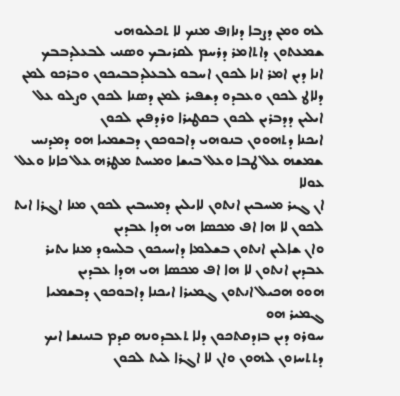ܠܗ ܘܡܢ ܕܨܒܐ ܕܢܐܙܦ ܡܢܟ ܠܐ ܬܟܠܝܘܗܝ
ܫܡܥܬܘܢ ܕܐܬܐܡܪ ܕܪܚܡ ܠܩܪܝܒܟ ܘܣܢܝ ܠܒܥܠܕܒܒܟ
ܐܢܐ ܕܝܢ ܐܡܪ ܐܢܐ ܠܟܘܢ ܐܚܒܘ ܠܒܥܠܕܒܒܝܟܘܢ ܘܒܪܟܘ ܠܡܢ ܕܠܐܛ ܠܟܘܢ ܘܥܒܕܘ ܕܫܦܝܪ ܠܡܢ ܕܣܢܐ ܠܟܘܢ ܘܨܠܘ ܥܠ ܐܝܠܝܢ ܕܕܒܪܝܢ ܠܟܘܢ ܒܩܛܝܪܐ ܘܪܕܦܝܢ ܠܟܘܢ
ܐܝܟܢܐ ܕܬܗܘܘܢ ܒܢܘܗܝ ܕܐܒܘܟܘܢ ܕܒܫܡܝܐ ܗܘ ܕܡܕܢܚ ܫܡܫܗ ܥܠ ܛܒܐ ܘܥܠ ܒܝܫܐ ܘܡܚܬ ܡܛܪܗ ܥܠ ܟܐܢܐ ܘܥܠ ܥܘܠܐ
ܐܢ ܓܝܪ ܡܚܒܝܢ ܐܢܬܘܢ ܠܐܝܠܝܢ ܕܡܚܒܝܢ ܠܟܘܢ ܡܢܐ ܐܓܪܐ ܐܝܬ ܠܟܘܢ ܠܐ ܗܐ ܐܦ ܡܟܣܐ ܗܝ ܗܕܐ ܥܒܕܝܢ
ܘܐܢ ܫܐܠܝܢ ܐܢܬܘܢ ܒܫܠܡܐ ܕܐܚܝܟܘܢ ܒܠܚܘܕ ܡܢܐ ܝܬܝܪ ܥܒܕܝܢ ܐܢܬܘܢ ܠܐ ܗܐ ܐܦ ܡܟܣܐ ܗܝ ܗܕܐ ܥܒܕܝܢ
ܗܘܘ ܗܟܝܠ ܐܢܬܘܢ ܓܡܝܪܐ ܐܝܟܢܐ ܕܐܒܘܟܘܢ ܕܒܫܡܝܐ ܓܡܝܪ ܗܘ
ܚܘܪܘ ܕܝܢ ܒܙܕܩܬܟܘܢ ܕܠܐ ܬܥܒܕܘܢܗ ܩܕܡ ܒܢܝܢܫܐ ܐܝܟ ܕܬܬܚܙܘܢ ܠܗܘܢ ܘܐܢ ܠܐ ܐܓܪܐ ܠܝܬ ܠܟܘܢ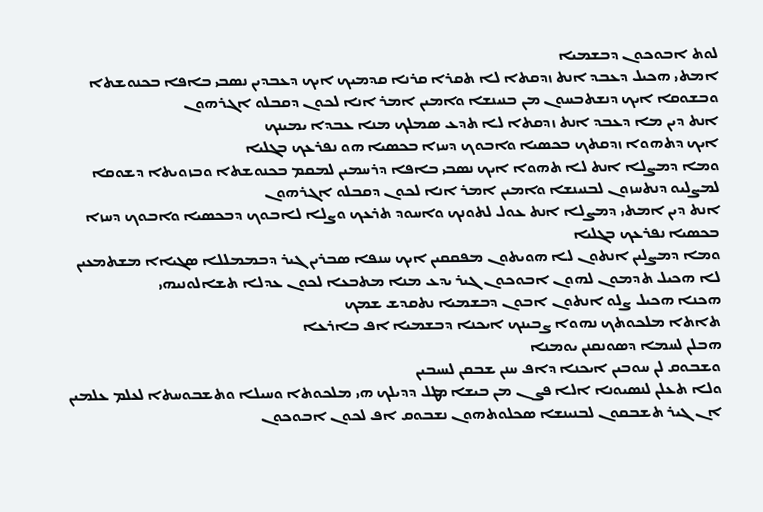ܠܘܬ ܐܒܘܟܘܢ ܕܒܫܡܝܐ
ܐܡܬܝ ܗܟܝܠ ܕܥܒܕ ܐܢܬ ܙܕܩܬܐ ܠܐ ܬܩܪܐ ܩܪܢܐ ܩܕܡܝܟ ܐܝܟ ܕܥܒܕܝܢ ܢܣܒܝ ܒܐܦܐ ܒܟܢܘܫܬܐ ܘܒܫܘܩܐ ܐܝܟ ܕܢܫܬܒܚܘܢ ܡܢ ܒܢܝܢܫܐ ܘܐܡܝܢ ܐܡܪ ܐܢܐ ܠܟܘܢ ܕܩܒܠܘ ܐܓܪܗܘܢ
ܐܢܬ ܕܝܢ ܡܐ ܕܥܒܕ ܐܢܬ ܙܕܩܬܐ ܠܐ ܬܕܥ ܣܡܠܟ ܡܢܐ ܥܒܕܐ ܝܡܝܢܟ
ܐܝܟ ܕܬܗܘܐ ܙܕܩܬܟ ܒܟܣܝܐ ܘܐܒܘܟ ܕܚܙܐ ܒܟܣܝܐ ܗܘ ܢܦܪܥܟ ܒܓܠܝܐ
ܘܡܐ ܕܡܨܠܐ ܐܢܬ ܠܐ ܬܗܘܐ ܐܝܟ ܢܣܒܝ ܒܐܦܐ ܕܪܚܡܝܢ ܠܡܩܡ ܒܟܢܘܫܬܐ ܘܒܙܘܝܬܐ ܕܫܘܩܐ ܠܡܨܠܝܘ ܕܢܬܚܙܘܢ ܠܒܢܝܢܫܐ ܘܐܡܝܢ ܐܡܪ ܐܢܐ ܠܟܘܢ ܕܩܒܠܘ ܐܓܪܗܘܢ
ܐܢܬ ܕܝܢ ܐܡܬܝ ܕܡܨܠܐ ܐܢܬ ܥܘܠ ܠܬܘܢܟ ܘܐܚܘܕ ܬܪܥܟ ܘܨܠܐ ܠܐܒܘܟ ܕܒܟܣܝܐ ܘܐܒܘܟ ܕܚܙܐ ܒܟܣܝܐ ܢܦܪܥܟ ܒܓܠܝܐ
ܘܡܐ ܕܡܨܠܝܢ ܐܢܬܘܢ ܠܐ ܗܘܝܬܘܢ ܡܦܩܩܝܢ ܐܝܟ ܚܢܦܐ ܣܒܪܝܢ ܓܝܪ ܕܒܡܡܠܠܐ ܣܓܝܐܐ ܡܫܬܡܥܝܢ
ܠܐ ܗܟܝܠ ܬܕܡܘܢ ܠܗܘܢ ܐܒܘܟܘܢ ܓܝܪ ܝܕܥ ܡܢܐ ܡܬܒܥܐ ܠܟܘܢ ܥܕܠܐ ܬܫܐܠܘܢܝܗܝ
ܗܟܢܐ ܗܟܝܠ ܨܠܘ ܐܢܬܘܢ ܐܒܘܢ ܕܒܫܡܝܐ ܢܬܩܕܫ ܫܡܟ
ܬܐܬܐ ܡܠܟܘܬܟ ܢܗܘܐ ܨܒܝܢܟ ܐܝܟܢܐ ܕܒܫܡܝܐ ܐܦ ܒܐܪܥܐ
ܗܒܠܢ ܠܚܡܐ ܕܣܘܢܩܢܢ ܝܘܡܢܐ
ܘܫܒܘܩ ܠܢ ܚܘܒܝܢ ܐܝܟܢܐ ܕܐܦ ܚܢܢ ܫܒܩܢ ܠܚܝܒܝܢ
ܘܠܐ ܬܥܠܢ ܠܢܣܝܘܢܐ ܐܠܐ ܦܨܢ ܡܢ ܒܝܫܐ ܡܛܠ ܕܕܝܠܟ ܗܝ ܡܠܟܘܬܐ ܘܚܝܠܐ ܘܬܫܒܘܚܬܐ ܠܥܠܡ ܥܠܡܝܢ
ܐܢ ܓܝܪ ܬܫܒܩܘܢ ܠܒܢܝܢܫܐ ܣܟܠܘܬܗܘܢ ܢܫܒܘܩ ܐܦ ܠܟܘܢ ܐܒܘܟܘܢ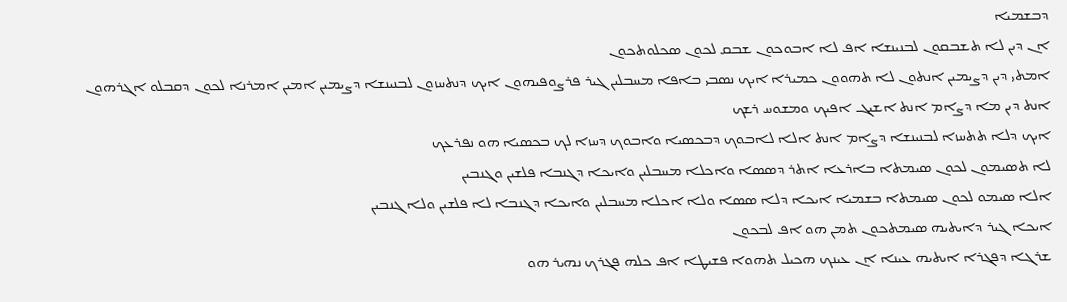ܕܒܫܡܝܐ
ܐܢ ܕܝܢ ܠܐ ܬܫܒܩܘܢ ܠܒܢܝܢܫܐ ܐܦ ܠܐ ܐܒܘܟܘܢ ܫܒܩ ܠܟܘܢ ܣܟܠܘܬܟܘܢ
ܐܡܬܝ ܕܝܢ ܕܨܝܡܝܢ ܐܢܬܘܢ ܠܐ ܬܗܘܘܢ ܟܡܝܪܐ ܐܝܟ ܢܣܒܝ ܒܐܦܐ ܡܚܒܠܝܢ ܓܝܪ ܦܪܨܘܦܝܗܘܢ ܐܝܟ ܕܢܬܚܙܘܢ ܠܒܢܝܢܫܐ ܕܨܝܡܝܢ ܐܡܝܢ ܐܡܪܢܐ ܠܟܘܢ ܕܩܒܠܘ ܐܓܪܗܘܢ
ܐܢܬ ܕܝܢ ܡܐ ܕܨܐܡ ܐܢܬ ܐܫܝܓ ܐܦܝܟ ܘܡܫܘܚ ܪܫܟ
ܐܝܟ ܕܠܐ ܬܬܚܙܐ ܠܒܢܝܢܫܐ ܕܨܐܡ ܐܢܬ ܐܠܐ ܠܐܒܘܟ ܕܒܟܣܝܐ ܘܐܒܘܟ ܕܚܙܐ ܠܟ ܒܟܣܝܐ ܗܘ ܢܦܪܥܟ
ܠܐ ܬܣܝܡܘܢ ܠܟܘܢ ܣܝܡܬܐ ܒܐܪܥܐ ܐܬܪ ܕܣܣܐ ܘܐܟܠܐ ܡܚܒܠܝܢ ܘܐܝܟܐ ܕܓܢܒܐ ܦܠܫܝܢ ܘܓܢܒܝܢ
ܐܠܐ ܣܝܡܘ ܠܟܘܢ ܣܝܡܬܐ ܒܫܡܝܐ ܐܝܟܐ ܕܠܐ ܣܣܐ ܘܠܐ ܐܟܠܐ ܡܚܒܠܝܢ ܘܐܝܟܐ ܕܓܢܒܐ ܠܐ ܦܠܫܝܢ ܘܠܐ ܓܢܒܝܢ
ܐܝܟܐ ܓܝܪ ܕܐܝܬܝܗ ܣܝܡܬܟܘܢ ܬܡܢ ܗܘ ܐܦ ܠܒܟܘܢ
ܫܪܓܐ ܕܦܓܪܐ ܐܝܬܝܗ ܥܝܢܐ ܐܢ ܥܝܢܟ ܗܟܝܠ ܬܗܘܐ ܦܫܝܛܐ ܐܦ ܟܠܗ ܦܓܪܟ ܢܗܝܪ ܗܘ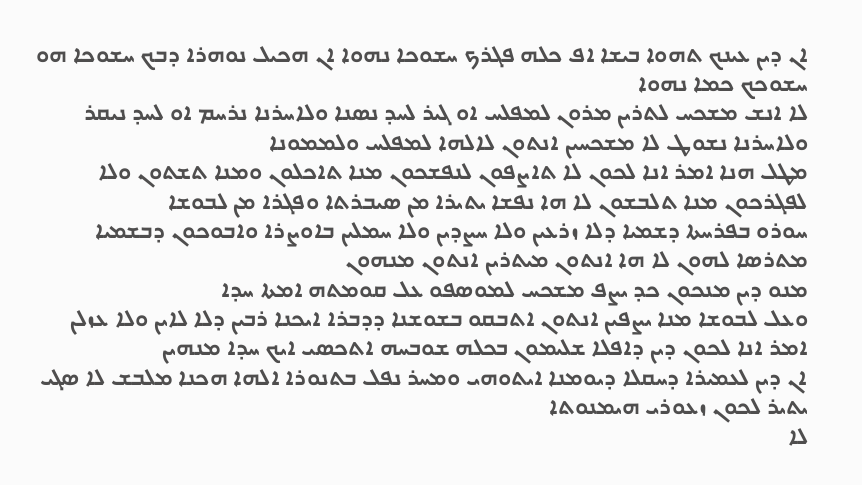ܐܢ ܕܝܢ ܥܝܢܟ ܬܗܘܐ ܒܝܫܐ ܐܦ ܟܠܗ ܦܓܪܟ ܚܫܘܟܐ ܢܗܘܐ ܐܢ ܗܟܝܠ ܢܘܗܪܐ ܕܒܟ ܚܫܘܟܐ ܗܘ ܚܫܘܟܟ ܟܡܐ ܢܗܘܐ
ܠܐ ܐܢܫ ܡܫܟܚ ܠܬܪܝܢ ܡܪܘܢ ܠܡܦܠܚ ܐܘ ܓܝܪ ܠܚܕ ܢܣܢܐ ܘܠܐܚܪܢܐ ܢܪܚܡ ܐܘ ܠܚܕ ܢܝܩܪ ܘܠܐܚܪܢܐ ܢܫܘܛ ܠܐ ܡܫܟܚܝܢ ܐܢܬܘܢ ܠܐܠܗܐ ܠܡܦܠܚ ܘܠܡܡܘܢܐ
ܡܛܠ ܗܢܐ ܐܡܪ ܐܢܐ ܠܟܘܢ ܠܐ ܬܐܨܦܘܢ ܠܢܦܫܟܘܢ ܡܢܐ ܬܐܟܠܘܢ ܘܡܢܐ ܬܫܬܘܢ ܘܠܐ ܠܦܓܪܟܘܢ ܡܢܐ ܬܠܒܫܘܢ ܠܐ ܗܐ ܢܦܫܐ ܝܬܝܪܐ ܡܢ ܣܝܒܪܬܐ ܘܦܓܪܐ ܡܢ ܠܒܘܫܐ
ܚܘܪܘ ܒܦܪܚܬܐ ܕܫܡܝܐ ܕܠܐ ܙܪܥܝܢ ܘܠܐ ܚܨܕܝܢ ܘܠܐ ܚܡܠܝܢ ܒܐܘܨܪܐ ܘܐܒܘܟܘܢ ܕܒܫܡܝܐ ܡܬܪܣܐ ܠܗܘܢ ܠܐ ܗܐ ܐܢܬܘܢ ܡܝܬܪܝܢ ܐܢܬܘܢ ܡܢܗܘܢ
ܡܢܘ ܕܝܢ ܡܢܟܘܢ ܟܕ ܝܨܦ ܡܫܟܚ ܠܡܘܣܦܘ ܥܠ ܩܘܡܬܗ ܐܡܬܐ ܚܕܐ
ܘܥܠ ܠܒܘܫܐ ܡܢܐ ܝܨܦܝܢ ܐܢܬܘܢ ܐܬܒܩܘ ܒܫܘܫܢܐ ܕܕܒܪܐ ܐܝܟܢܐ ܪܒܝܢ ܕܠܐ ܠܐܝܢ ܘܠܐ ܥܙܠܢ
ܐܡܪ ܐܢܐ ܠܟܘܢ ܕܝܢ ܕܐܦܠܐ ܫܠܝܡܘܢ ܒܟܠܗ ܫܘܒܚܗ ܐܬܟܣܝ ܐܝܟ ܚܕܐ ܡܢܗܝܢ
ܐܢ ܕܝܢ ܠܥܡܝܪܐ ܕܚܩܠܐ ܕܝܘܡܢܐ ܐܝܬܘܗܝ ܘܡܚܪ ܢܦܠ ܒܬܢܘܪܐ ܐܠܗܐ ܗܟܢܐ ܡܠܒܫ ܠܐ ܣܓܝ ܝܬܝܪ ܠܟܘܢ ܙܥܘܪܝ ܗܝܡܢܘܬܐ
ܠܐ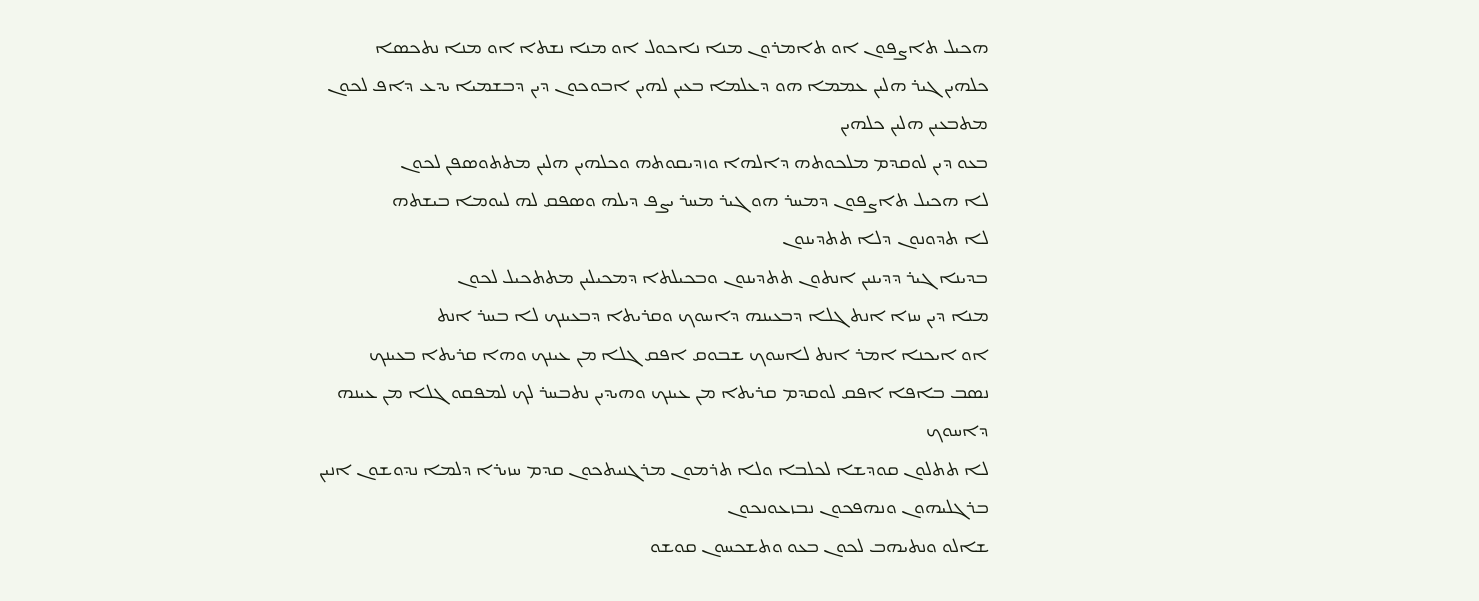ܗܟܝܠ ܬܐܨܦܘܢ ܐܘ ܬܐܡܪܘܢ ܡܢܐ ܢܐܟܘܠ ܐܘ ܡܢܐ ܢܫܬܐ ܐܘ ܡܢܐ ܢܬܟܣܐ
ܟܠܗܝܢ ܓܝܪ ܗܠܝܢ ܥܡܡܐ ܗܘ ܕܥܠܡܐ ܒܥܝܢ ܠܗܝܢ ܐܒܘܟܘܢ ܕܝܢ ܕܒܫܡܝܐ ܝܕܥ ܕܐܦ ܠܟܘܢ ܡܬܒܥܝܢ ܗܠܝܢ ܟܠܗܝܢ
ܒܥܘ ܕܝܢ ܠܘܩܕܡ ܡܠܟܘܬܗ ܕܐܠܗܐ ܘܙܕܝܩܘܬܗ ܘܟܠܗܝܢ ܗܠܝܢ ܡܬܬܘܣܦܢ ܠܟܘܢ
ܠܐ ܗܟܝܠ ܬܐܨܦܘܢ ܕܡܚܪ ܗܘ ܓܝܪ ܡܚܪ ܝܨܦ ܕܝܠܗ ܘܣܦܩ ܠܗ ܠܝܘܡܐ ܒܝܫܬܗ
ܠܐ ܬܕܘܢܘܢ ܕܠܐ ܬܬܕܝܢܘܢ
ܒܕܝܢܐ ܓܝܪ ܕܕܝܢܝܢ ܐܢܬܘܢ ܬܬܕܝܢܘܢ ܘܒܟܝܠܬܐ ܕܡܟܝܠܝܢ ܡܬܬܟܝܠ ܠܟܘܢ
ܡܢܐ ܕܝܢ ܚܙܐ ܐܢܬ ܓܠܐ ܕܒܥܝܢܗ ܕܐܚܘܟ ܘܩܪܝܬܐ ܕܒܥܝܢܟ ܠܐ ܒܚܪ ܐܢܬ
ܐܘ ܐܝܟܢܐ ܐܡܪ ܐܢܬ ܠܐܚܘܟ ܫܒܘܩ ܐܦܩ ܓܠܐ ܡܢ ܥܝܢܟ ܘܗܐ ܩܪܝܬܐ ܒܥܝܢܟ
ܢܣܒ ܒܐܦܐ ܐܦܩ ܠܘܩܕܡ ܩܪܝܬܐ ܡܢ ܥܝܢܟ ܘܗܝܕܝܢ ܢܬܒܚܪ ܠܟ ܠܡܦܩܘ ܓܠܐ ܡܢ ܥܝܢܗ ܕܐܚܘܟ
ܠܐ ܬܬܠܘܢ ܩܘܕܫܐ ܠܟܠܒܐ ܘܠܐ ܬܪܡܘܢ ܡܪܓܢܝܬܟܘܢ ܩܕܡ ܚܙܝܪܐ ܕܠܡܐ ܢܕܘܫܘܢ ܐܢܝܢ ܒܪܓܠܝܗܘܢ ܘܢܗܦܟܘܢ ܢܒܙܥܘܢܟܘܢ
ܫܐܠܘ ܘܢܬܝܗܒ ܠܟܘܢ ܒܥܘ ܘܬܫܟܚܘܢ ܩܘܫܘ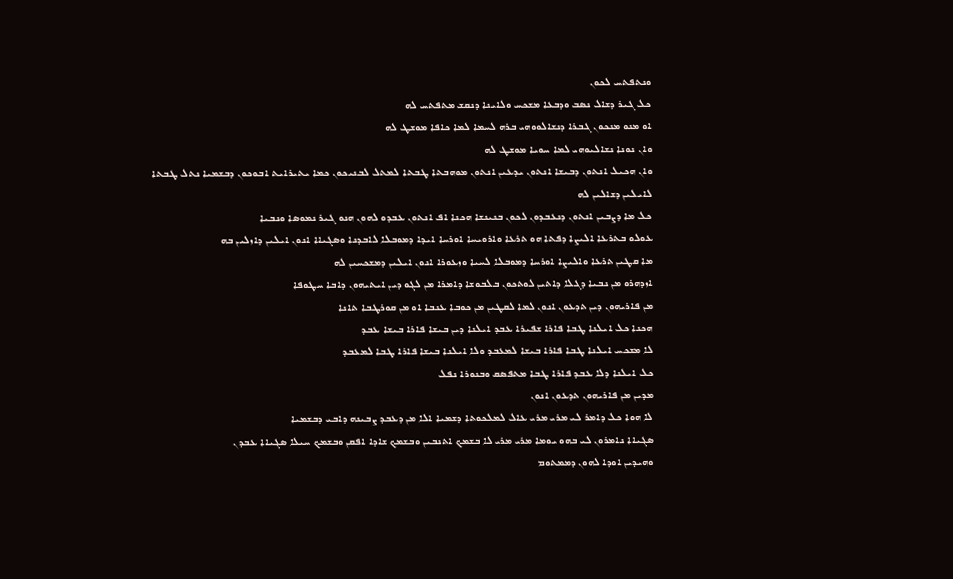ܘܢܬܦܬܚ ܠܟܘܢ
ܟܠ ܓܝܪ ܕܫܐܠ ܢܣܒ ܘܕܒܥܐ ܡܫܟܚ ܘܠܐܝܢܐ ܕܢܩܫ ܡܬܦܬܚ ܠܗ
ܐܘ ܡܢܘ ܡܢܟܘܢ ܓܒܪܐ ܕܢܫܐܠܘܘܗܝ ܒܪܗ ܠܚܡܐ ܠܡܐ ܟܐܦܐ ܡܘܫܛ ܠܗ
ܘܐܢ ܢܘܢܐ ܢܫܐܠܝܘܗܝ ܠܡܐ ܚܘܝܐ ܡܘܫܛ ܠܗ
ܘܐܢ ܗܟܝܠ ܐܢܬܘܢ ܕܒܝܫܐ ܐܢܬܘܢ ܝܕܥܝܢ ܐܢܬܘܢ ܡܘܗܒܬܐ ܛܒܬܐ ܠܡܬܠ ܠܒܢܝܟܘܢ ܟܡܐ ܝܬܝܪܐܝܬ ܐܒܘܟܘܢ ܕܒܫܡܝܐ ܢܬܠ ܛܒܬܐ ܠܐܝܠܝܢ ܕܫܐܠܝܢ ܠܗ
ܟܠ ܡܐ ܕܨܒܝܢ ܐܢܬܘܢ ܕܢܥܒܕܘܢ ܠܟܘܢ ܒܢܝܢܫܐ ܗܟܢܐ ܐܦ ܐܢܬܘܢ ܥܒܕܘ ܠܗܘܢ ܗܢܘ ܓܝܪ ܢܡܘܣܐ ܘܢܒܝܐ
ܥܘܠܘ ܒܬܪܥܐ ܐܠܝܨܐ ܕܦܬܐ ܗܘ ܬܪܥܐ ܘܐܪܘܝܚܐ ܐܘܪܚܐ ܐܝܕܐ ܕܡܘܒܠܐ ܠܐܒܕܢܐ ܘܣܓܝܐܐ ܐܢܘܢ ܐܝܠܝܢ ܕܐܙܠܝܢ ܒܗ
ܡܐ ܩܛܝܢ ܬܪܥܐ ܘܐܠܝܨܐ ܐܘܪܚܐ ܕܡܘܒܠܐ ܠܚܝܐ ܘܙܥܘܪܐ ܐܢܘܢ ܐܝܠܝܢ ܕܡܫܟܚܝܢ ܠܗ
ܐܙܕܗܪܘ ܡܢ ܢܒܝܐ ܕܓܠܐ ܕܐܬܝܢ ܠܘܬܟܘܢ ܒܠܒܘܫܐ ܕܐܡܪܐ ܡܢ ܠܓܘ ܕܝܢ ܐܝܬܝܗܘܢ ܕܐܒܐ ܚܛܘܦܐ
ܡܢ ܦܐܪܝܗܘܢ ܕܝܢ ܬܕܥܘܢ ܐܢܘܢ ܠܡܐ ܠܩܛܝܢ ܡܢ ܟܘܒܐ ܥܢܒܐ ܐܘ ܡܢ ܩܘܪܛܒܐ ܬܐܢܐ
ܗܟܢܐ ܟܠ ܐܝܠܢܐ ܛܒܐ ܦܐܪܐ ܫܦܝܪܐ ܥܒܕ ܐܝܠܢܐ ܕܝܢ ܒܝܫܐ ܦܐܪܐ ܒܝܫܐ ܥܒܕ
ܠܐ ܡܫܟܚ ܐܝܠܢܐ ܛܒܐ ܦܐܪܐ ܒܝܫܐ ܠܡܥܒܕ ܘܠܐ ܐܝܠܢܐ ܒܝܫܐ ܦܐܪܐ ܛܒܐ ܠܡܥܒܕ
ܟܠ ܐܝܠܢܐ ܕܠܐ ܥܒܕ ܦܐܪܐ ܛܒܐ ܡܬܦܣܩ ܘܒܢܘܪܐ ܢܦܠ
ܡܕܝܢ ܡܢ ܦܐܪܝܗܘܢ ܬܕܥܘܢ ܐܢܘܢ
ܠܐ ܗܘܐ ܟܠ ܕܐܡܪ ܠܝ ܡܪܝ ܡܪܝ ܥܐܠ ܠܡܠܟܘܬܐ ܕܫܡܝܐ ܐܠܐ ܡܢ ܕܥܒܕ ܨܒܝܢܗ ܕܐܒܝ ܕܒܫܡܝܐ
ܣܓܝܐܐ ܢܐܡܪܘܢ ܠܝ ܒܗܘ ܝܘܡܐ ܡܪܝ ܡܪܝ ܠܐ ܒܫܡܟ ܐܬܢܒܝܢ ܘܒܫܡܟ ܫܐܕܐ ܐܦܩܢ ܘܒܫܡܟ ܚܝܠܐ ܣܓܝܐܐ ܥܒܕܢ
ܘܗܝܕܝܢ ܐܘܕܐ ܠܗܘܢ ܕܡܡܬܘܡ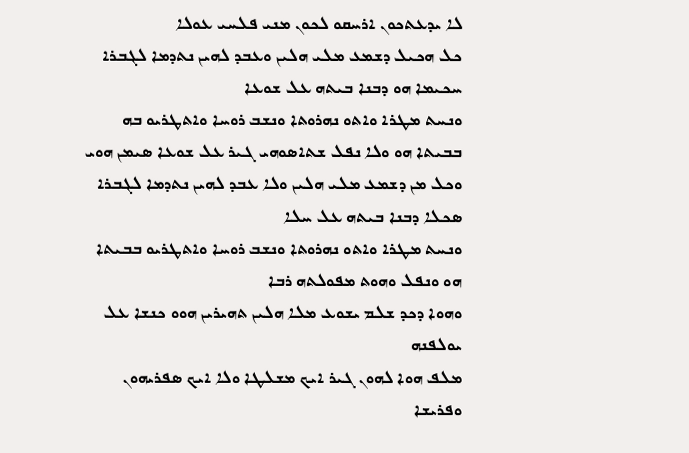ܠܐ ܝܕܥܬܟܘܢ ܐܪܚܩܘ ܠܟܘܢ ܡܢܝ ܦܠܚܝ ܥܘܠܐ
ܟܠ ܗܟܝܠ ܕܫܡܥ ܡܠܝ ܗܠܝܢ ܘܥܒܕ ܠܗܝܢ ܢܬܕܡܐ ܠܓܒܪܐ ܚܟܝܡܐ ܗܘ ܕܒܢܐ ܒܝܬܗ ܥܠ ܫܘܥܐ
ܘܢܚܬ ܡܛܪܐ ܘܐܬܘ ܢܗܪܘܬܐ ܘܢܫܒ ܪܘܚܐ ܘܐܬܛܪܝܘ ܒܗ ܒܒܝܬܐ ܗܘ ܘܠܐ ܢܦܠ ܫܬܐܣܘܗܝ ܓܝܪ ܥܠ ܫܘܥܐ ܣܝܡܢ ܗܘܝ
ܘܟܠ ܡܢ ܕܫܡܥ ܡܠܝ ܗܠܝܢ ܘܠܐ ܥܒܕ ܠܗܝܢ ܢܬܕܡܐ ܠܓܒܪܐ ܣܟܠܐ ܕܒܢܐ ܒܝܬܗ ܥܠ ܚܠܐ
ܘܢܚܬ ܡܛܪܐ ܘܐܬܘ ܢܗܪܘܬܐ ܘܢܫܒ ܪܘܚܐ ܘܐܬܛܪܝܘ ܒܒܝܬܐ ܗܘ ܘܢܦܠ ܘܗܘܬ ܡܦܘܠܬܗ ܪܒܐ
ܘܗܘܐ ܕܟܕ ܫܠܡ ܝܫܘܥ ܡܠܐ ܗܠܝܢ ܬܗܝܪܝܢ ܗܘܘ ܟܢܫܐ ܥܠ ܝܘܠܦܢܗ
ܡܠܦ ܗܘܐ ܠܗܘܢ ܓܝܪ ܐܝܟ ܡܫܠܛܐ ܘܠܐ ܐܝܟ ܣܦܪܝܗܘܢ ܘܦܪܝܫܐ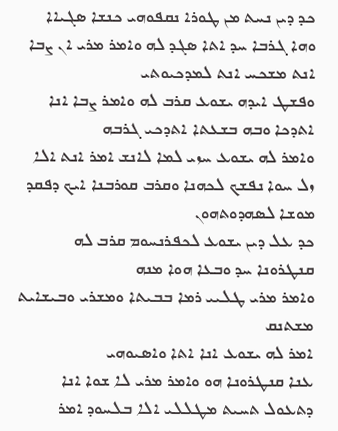ܟܕ ܕܝܢ ܢܚܬ ܡܢ ܛܘܪܐ ܢܩܦܘܗܝ ܟܢܫܐ ܣܓܝܐܐ
ܘܗܐ ܓܪܒܐ ܚܕ ܐܬܐ ܣܓܕ ܠܗ ܘܐܡܪ ܡܪܝ ܐܢ ܨܒܐ ܐܢܬ ܡܫܟܚ ܐܢܬ ܠܡܕܟܝܘܬܝ
ܘܦܫܛ ܐܝܕܗ ܝܫܘܥ ܩܪܒ ܠܗ ܘܐܡܪ ܨܒܐ ܐܢܐ ܐܬܕܟܐ ܘܒܗ ܒܫܥܬܐ ܐܬܕܟܝ ܓܪܒܗ
ܘܐܡܪ ܠܗ ܝܫܘܥ ܚܙܝ ܠܡܐ ܠܐܢܫ ܐܡܪ ܐܢܬ ܐܠܐ ܙܠ ܚܘܐ ܢܦܫܟ ܠܟܗܢܐ ܘܩܪܒ ܩܘܪܒܢܐ ܐܝܟ ܕܦܩܕ ܡܘܫܐ ܠܣܗܕܘܬܗܘܢ
ܟܕ ܥܠ ܕܝܢ ܝܫܘܥ ܠܟܦܪܢܚܘܡ ܩܪܒ ܠܗ ܩܢܛܪܘܢܐ ܚܕ ܘܒܥܐ ܗܘܐ ܡܢܗ
ܘܐܡܪ ܡܪܝ ܛܠܝܝ ܪܡܐ ܒܒܝܬܐ ܘܡܫܪܝ ܘܒܝܫܐܝܬ ܡܫܬܢܩ
ܐܡܪ ܠܗ ܝܫܘܥ ܐܢܐ ܐܬܐ ܘܐܣܝܘܗܝ
ܥܢܐ ܩܢܛܪܘܢܐ ܗܘ ܘܐܡܪ ܡܪܝ ܠܐ ܫܘܐ ܐܢܐ ܕܬܥܘܠ ܬܚܝܬ ܡܛܠܠܝ ܐܠܐ ܒܠܚܘܕ ܐܡܪ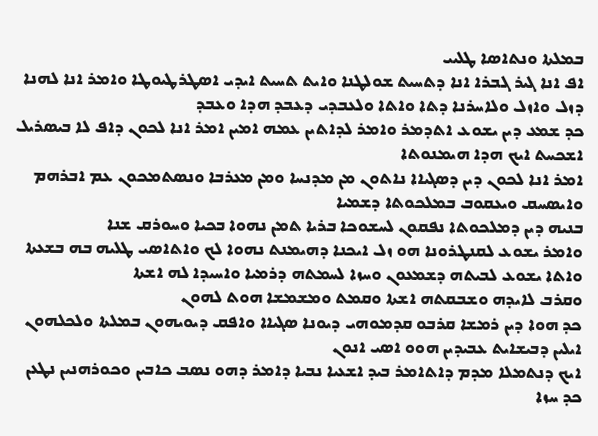ܒܡܠܬܐ ܘܢܬܐܣܐ ܛܠܝܝ
ܐܦ ܐܢܐ ܓܝܪ ܓܒܪܐ ܐܢܐ ܕܬܚܝܬ ܫܘܠܛܢܐ ܘܐܝܬ ܬܚܝܬ ܐܝܕܝ ܐܣܛܪܛܝܘܛܐ ܘܐܡܪ ܐܢܐ ܠܗܢܐ ܕܙܠ ܘܐܙܠ ܘܠܐܚܪܢܐ ܕܬܐ ܘܐܬܐ ܘܠܥܒܕܝ ܕܥܒܕ ܗܕܐ ܘܥܒܕ
ܟܕ ܫܡܥ ܕܝܢ ܝܫܘܥ ܐܬܕܡܪ ܘܐܡܪ ܠܕܐܬܝܢ ܥܡܗ ܐܡܝܢ ܐܡܪ ܐܢܐ ܠܟܘܢ ܕܐܦ ܠܐ ܒܝܣܪܝܠ ܐܫܟܚܬ ܐܝܟ ܗܕܐ ܗܝܡܢܘܬܐ
ܐܡܪ ܐܢܐ ܠܟܘܢ ܕܝܢ ܕܣܓܝܐܐ ܢܐܬܘܢ ܡܢ ܡܕܢܚܐ ܘܡܢ ܡܥܪܒܐ ܘܢܣܬܡܟܘܢ ܥܡ ܐܒܪܗܡ ܘܐܝܣܚܩ ܘܝܥܩܘܒ ܒܡܠܟܘܬܐ ܕܫܡܝܐ
ܒܢܝܗ ܕܝܢ ܕܡܠܟܘܬܐ ܢܦܩܘܢ ܠܚܫܘܟܐ ܒܪܝܐ ܬܡܢ ܢܗܘܐ ܒܟܝܐ ܘܚܘܪܩ ܫܢܐ
ܘܐܡܪ ܝܫܘܥ ܠܩܢܛܪܘܢܐ ܗܘ ܙܠ ܐܝܟܢܐ ܕܗܝܡܢܬ ܢܗܘܐ ܠܟ ܘܐܬܐܣܝ ܛܠܝܗ ܒܗ ܒܫܥܬܐ
ܘܐܬܐ ܝܫܘܥ ܠܒܝܬܗ ܕܫܡܥܘܢ ܘܚܙܐ ܠܚܡܬܗ ܕܪܡܝܐ ܘܐܚܝܕܐ ܠܗ ܐܫܬܐ
ܘܩܪܒ ܠܐܝܕܗ ܘܫܒܩܬܗ ܐܫܬܐ ܘܩܡܬ ܘܡܫܡܫܐ ܗܘܬ ܠܗܘܢ
ܟܕ ܗܘܐ ܕܝܢ ܪܡܫܐ ܩܪܒܘ ܩܕܡܘܗܝ ܕܝܘܢܐ ܣܓܝܐܐ ܘܐܦܩ ܕܝܘܝܗܘܢ ܒܡܠܬܐ ܘܠܟܠܗܘܢ ܐܝܠܝܢ ܕܒܝܫܐܝܬ ܥܒܝܕܝܢ ܗܘܘ ܐܣܝ ܐܢܘܢ
ܐܝܟ ܕܢܬܡܠܐ ܡܕܡ ܕܐܬܐܡܪ ܒܝܕ ܐܫܥܝܐ ܢܒܝܐ ܕܐܡܪ ܕܗܘ ܢܣܒ ܟܐܒܝܢ ܘܟܘܪܗܢܝܢ ܢܛܥܢ
ܟܕ ܚܙܐ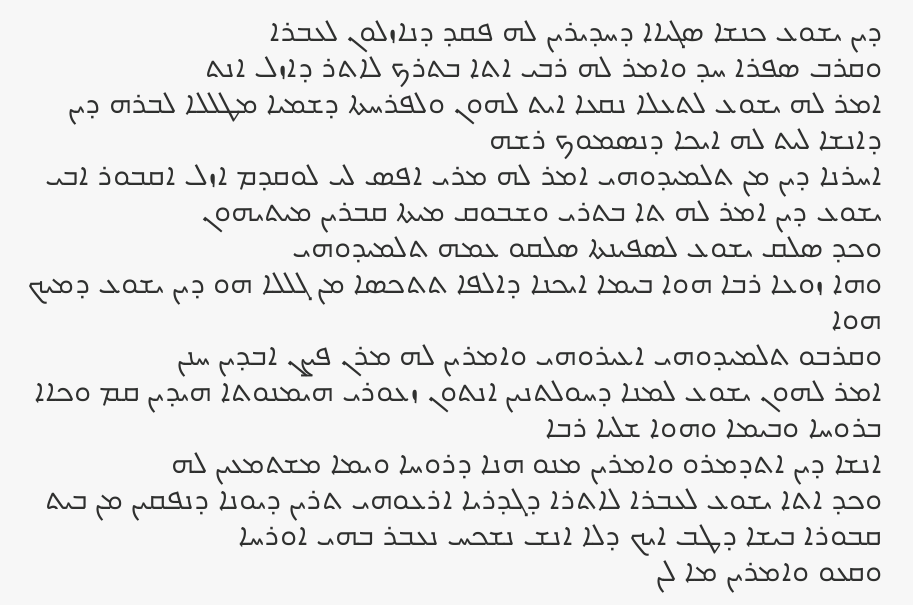ܕܝܢ ܝܫܘܥ ܟܢܫܐ ܣܓܝܐܐ ܕܚܕܝܪܝܢ ܠܗ ܦܩܕ ܕܢܐܙܠܘܢ ܠܥܒܪܐ
ܘܩܪܒ ܣܦܪܐ ܚܕ ܘܐܡܪ ܠܗ ܪܒܝ ܐܬܐ ܒܬܪܟ ܠܐܬܪ ܕܐܙܠ ܐܢܬ
ܐܡܪ ܠܗ ܝܫܘܥ ܠܬܥܠܐ ܢܩܥܐ ܐܝܬ ܠܗܘܢ ܘܠܦܪܚܬܐ ܕܫܡܝܐ ܡܛܠܠܐ ܠܒܪܗ ܕܝܢ ܕܐܢܫܐ ܠܝܬ ܠܗ ܐܝܟܐ ܕܢܣܡܘܟ ܪܫܗ
ܐܚܪܢܐ ܕܝܢ ܡܢ ܬܠܡܝܕܘܗܝ ܐܡܪ ܠܗ ܡܪܝ ܐܦܣ ܠܝ ܠܘܩܕܡ ܐܙܠ ܐܩܒܘܪ ܐܒܝ
ܝܫܘܥ ܕܝܢ ܐܡܪ ܠܗ ܬܐ ܒܬܪܝ ܘܫܒܘܩ ܡܝܬܐ ܩܒܪܝܢ ܡܝܬܝܗܘܢ
ܘܟܕ ܣܠܩ ܝܫܘܥ ܠܣܦܝܢܬܐ ܣܠܩܘ ܥܡܗ ܬܠܡܝܕܘܗܝ
ܘܗܐ ܙܘܥܐ ܪܒܐ ܗܘܐ ܒܝܡܐ ܐܝܟܢܐ ܕܐܠܦܐ ܬܬܟܣܐ ܡܢ ܓܠܠܐ ܗܘ ܕܝܢ ܝܫܘܥ ܕܡܝܟ ܗܘܐ
ܘܩܪܒܘ ܬܠܡܝܕܘܗܝ ܐܥܝܪܘܗܝ ܘܐܡܪܝܢ ܠܗ ܡܪܢ ܦܨܢ ܐܒܕܝܢ ܚܢܢ
ܐܡܪ ܠܗܘܢ ܝܫܘܥ ܠܡܢܐ ܕܚܘܠܬܢܝܢ ܐܢܬܘܢ ܙܥܘܪܝ ܗܝܡܢܘܬܐ ܗܝܕܝܢ ܩܡ ܘܟܐܐ ܒܪܘܚܐ ܘܒܝܡܐ ܘܗܘܐ ܫܠܝܐ ܪܒܐ
ܐܢܫܐ ܕܝܢ ܐܬܕܡܪܘ ܘܐܡܪܝܢ ܡܢܘ ܗܢܐ ܕܪܘܚܐ ܘܝܡܐ ܡܫܬܡܥܝܢ ܠܗ
ܘܟܕ ܐܬܐ ܝܫܘܥ ܠܥܒܪܐ ܠܐܬܪܐ ܕܓܕܪܝܐ ܐܪܥܘܗܝ ܬܪܝܢ ܕܝܘܢܐ ܕܢܦܩܝܢ ܡܢ ܒܝܬ ܩܒܘܪܐ ܒܝܫܐ ܕܛܒ ܐܝܟ ܕܠܐ ܐܢܫ ܢܫܟܚ ܢܥܒܪ ܒܗܝ ܐܘܪܚܐ
ܘܩܥܘ ܘܐܡܪܝܢ ܡܐ ܠܢ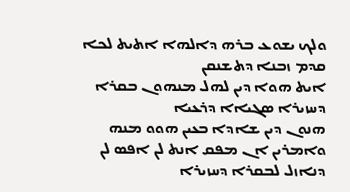ܘܠܟ ܝܫܘܥ ܒܪܗ ܕܐܠܗܐ ܐܬܝܬ ܠܟܐ ܩܕܡ ܙܒܢܐ ܕܬܫܢܩܢ
ܐܝܬ ܗܘܐ ܕܝܢ ܠܗܠ ܡܢܗܘܢ ܒܩܪܐ ܕܚܙܝܪܐ ܣܓܝܐܐ ܕܪܥܝܐ
ܗܢܘܢ ܕܝܢ ܫܐܕܐ ܒܥܝܢ ܗܘܘ ܡܢܗ ܘܐܡܪܝܢ ܐܢ ܡܦܩ ܐܢܬ ܠܢ ܐܦܣ ܠܢ ܕܢܐܙܠ ܠܒܩܪܐ ܕܚܙܝܪܐ